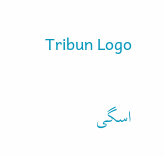Tribun Logo

اسگی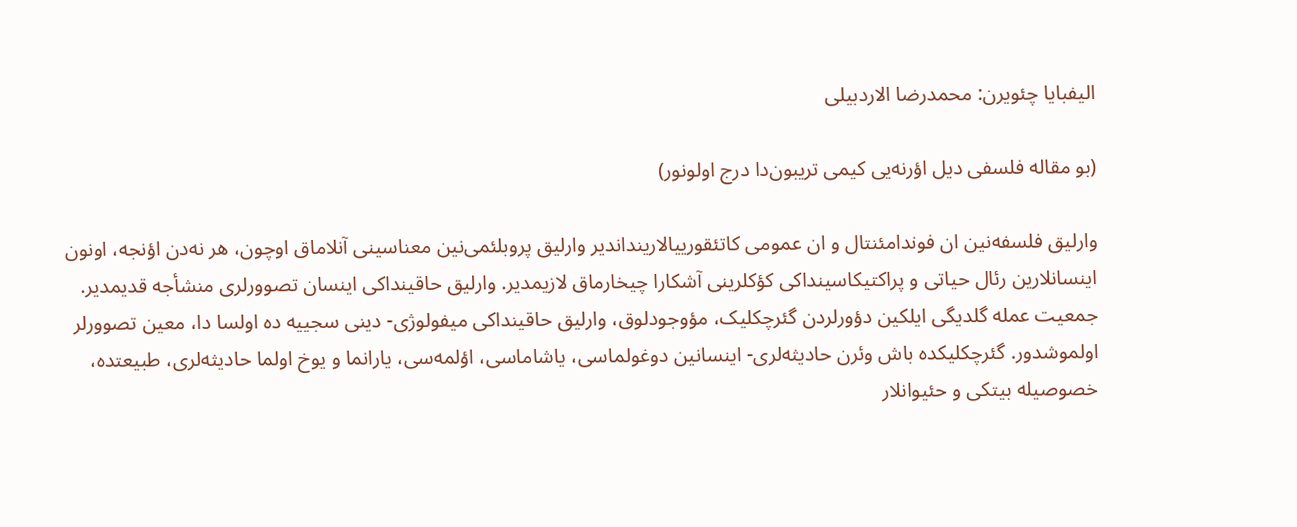الیفبایا چئویرن: محمدرضا الاردبیلی

(بو مقاله فلسفی دیل اؤرنه‌یی کیمی تریبون‌دا درج اولونور)

وارلیق فلسفه‌نین ان فوندامئنتال و ان عمومی کاتئقورییالارینداندير وارلیق پروبلئمی‌نین معناسینی آنلاماق اوچون، هر نه‌دن اؤنجه، اونون اینسانلارین رئال حیاتی و پراکتیکاسینداکی کؤکلرینی آشکارا چیخارماق لازیمدير. وارليق حاقینداکی اینسان تصوورلری منشأ‌جه قدیمدير. جمعیت عمله گلدیگی ایلکین دؤورلردن گئرچکلیک، مؤوجودلوق، وارلیق حاقينداکی میفولوژی- دینی سجییه ده اولسا دا، معین تصوورلر اولموشدور. گئرچکلیکده باش وئرن حاديثه‌لری- اینسانین دوغولماسی، یاشاماسی، اؤلمه‌سی، یارانما و یوخ اولما حاديثه‌لری، طبیعتده، خصوصیله بیتکی و حئیوانلار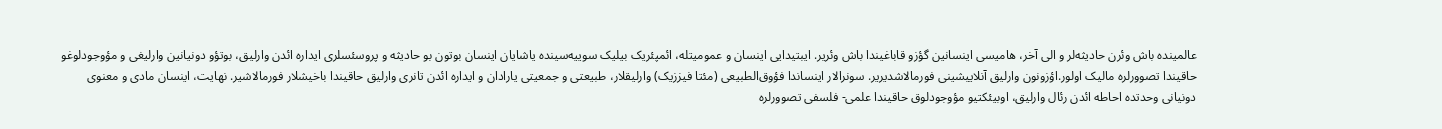عالمینده باش وئرن حاديثه‌لر و الى آخر، هاميسى اینسانین گؤزو قاباغیندا باش وئریر. ایبتيدايی اینسان و عمومیتله، ائمپئریک بیلیک سوییه‌سینده یاشایان اینسان بوتون بو حاديثه و پروسئسلری ایداره ائد‌ن وارلیق، بوتؤو دونیانین وارلیغی و مؤوجودلوغو حاقيندا تصوورلره مالیک اولور.اؤزونون وارلیق آنلاییشینی فورمالاشدیرير. سونرالار اینساندا فؤوق‌الطبیعی (مئتا فيززيک) وارلیقلار، طبیعتی و جمعیتی یارادان و ایداره ائد‌ن تانرى وارلیق حاقيندا باخیشلار فورمالاشیر. نهایت، اینسان مادی و معنوی دونیانی وحدتده احاطه ائد‌ن رئال وارلیق، اوبیئکتیو مؤوجودلوق حاقيندا علمی- فلسفی تصوورلره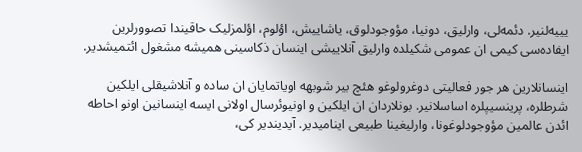يييه‌لنير. دئمه‌لى، وارلیق، دونیا، مؤوجودلوق، یاشاییش، اؤلوم، اؤلمزلیک حاقيندا تصوورلرین ایفاده‌سی کیمی ان عمومی شکیلده وارلیق آنلاییشی اینسان ذکاسینی همیشه مشغول ائتمیشدير.

اینسانلارین هر جور فعالیتی دوغرولوغو هئچ بیر شوبهه اویاتمایان ان ساده و آنلاشیقلی ایلکین شرطلره، پرینسیپلره اساسلانير. بونلاردان ان ایلکین و اونیوئرسال اولانی ایسه اینسانین اونو احاطه ائد‌ن عالمین مؤوجودلوغونا، وارلیغینا طبیعی اینامیدير. آيديندير کی،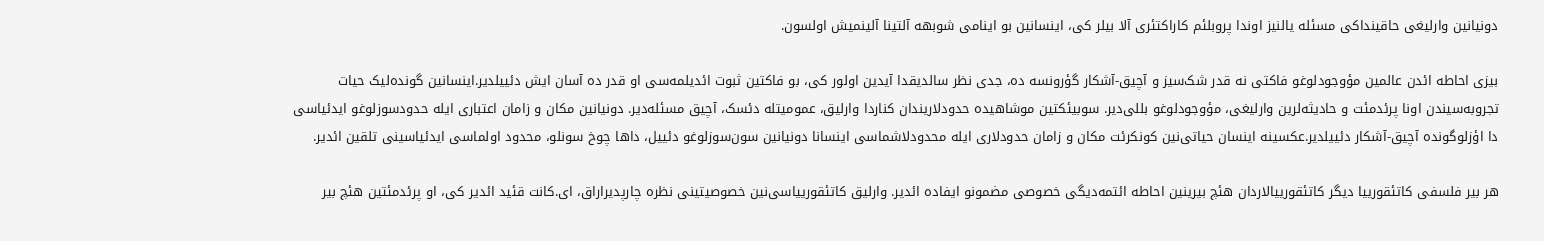دونیانین وارلیغی حاقينداکی مسئله یالنیز اوندا پروبلئم کاراکتئری آلا بیلر کی، اینسانین بو اینامی شوبهه آلتینا آلینمیش اولسون.

بیزی احاطه ائد‌ن عالمین مؤوجودلوغو فاکتی نه قدر شک‌سیز و آچیق-آشکار گؤرونسه ده، جدی نظر سالدیقدا آیدین اولور کی، بو فاکتین ثبوت ائدیلمه‌سی او قدر ده آسان ایش دئییلدير.اینسانین گونده‌لیک حیات تجروبه‌سیندن اونا پرئدمئت و حاديثه‌لرین وارلیغی، مؤوجودلوغو بللى‌دير. سوبيئکتين موشاهیده حدودلاریندان کناردا وارلیق، عمومیتله دئسک، آچیق مسئله‌دير. دونیانین مکان و زامان اعتباری ایله حدودسوزلوغو ایدئیاسی دا اؤزلوگونده آچیق-آشکار دئییلدير.عکسینه اینسان حیاتی‌نین کونکرئت مکان و زامان حدودلاری ایله محدودلاشماسی اینسانا دونیانین سون‌سوزلوغو دئییل، داها چوخ سونلو، محدود اولماسی ایدئیاسینی تلقین ائدیر.

هر بیر فلسفی کاتئقورییا دیگر کاتئقورییالاردان هئچ بیرینین احاطه ائتمه‌ديگی خصوصی مضمونو ایفاده ائدير. وارليق کاتئقورییاسى‌نين خصوصیتینی نظره چارپدیراراق، اى.کانت قئید ائدیر کی، او پرئدمئتین هئچ بیر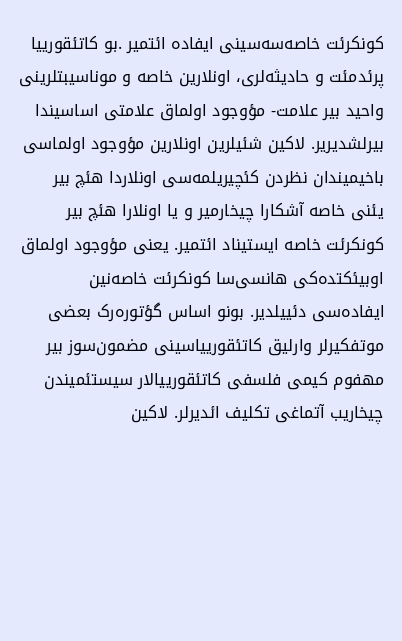کونکرئت خاصه‌‌سه‌سینی ایفاده ائتمير .بو کاتئقورییا پرئدمئت و حاديثه‌لری، اونلارین خاصه‌ و موناسیبتلرینی واحيد بیر علامت- مؤوجود اولماق علامتی اساسیندا بيرلشديرير. لاکين شئیلرین اونلارین مؤوجود اولماسی باخیمیندان نظردن کئچیریلمه‌سی اونلاردا هئچ بیر یئنی خاصه آشکارا چیخارمیر و یا اونلارا هئچ بیر کونکرئت خاصه ایستیناد ائتمیر. یعنی مؤوجود اولماق اوبیئکتده‌کی هانسی‌سا کونکرئت خاصه‌نین ایفاده‌سی دئييلدير. بونو اساس گؤتوره‌رک بعضی موتفکیرلر وارلیق کاتئقورییاسینی مضمون‌سوز بیر مهفوم کیمی فلسفی کاتئقورییالار سیستئمیندن چیخاریب آتماغی تکلیف ائدیرلر. لاکين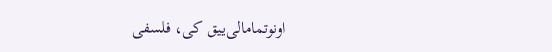اونوتمامالى‌ييق کی، فلسفی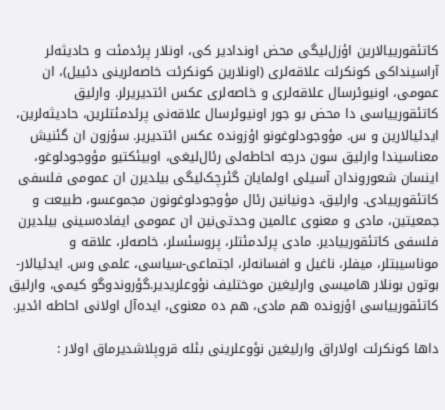کاتئقورییالارین اؤزل‌لیگی محض اوندادیر کی، اونلار پرئدمئت و حاديثه‌لر آراسینداکی کونکرئت علاقه‌لری (اونلارین کونکرئت خاصه‌لرینی دئییل)، ان عمومی، اونیوئرسال علاقه‌لری و خاصه‌لری عکس ائتدیریرلر. وارليق کاتئقورییاسی دا محض بو جور اونیوئرسال علاقه‌نى پرئدمئتلرین، حاديثه‌لرین، ایدئیالارین و س. مؤوجودلوغونو اؤزونده عکس ائتدیریر. سؤزون ان گئنیش معناسیندا وارلیق سون درجه احاطه‌لی رئال‌لیغی، اوبیئکتیو مؤوجودلوغو، اینسان شعوروندان آسيلی اولمایان گئرچک‌لیگی بیلدیر‌ن ان عمومی فلسفی کاتئقورییادی. وارليق، دونیانین رئال مؤوجودلوغونون مجموعسو، طبیعت و جمعیتین، مادی و معنوی عالمین وحدتی‌نین ان عمومی ایفاده‌سینی بیلدیرن فلسفی کاتئقورییادیر. مادى پرئدمئتلر، پروسئسلر، خاصه‌لر، علاقه و موناسیبتلر، میفلر، ناغیل و افسانه‌لر، اجتماعی-سیاسی، علمی وس. ايدئيالار- بوتون بونلار هاميسی وارلیغین موختلیف نؤوعلریدير.گؤروندوگو کیمی، وارلیق کاتئقورییاسی اؤزونده هم مادی، هم ده معنوی، ایده‌آل اولانی احاطه ائدیر.

داها کونکرئت اولاراق وارلیغین نؤوعلرینی بئله قروپلاشدیرماق اولار :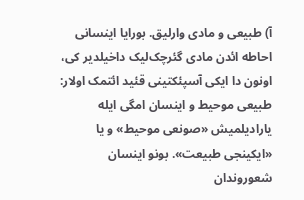آ) طبیعی و مادی وارليق. بورايا اینسانی احاطه ائد‌ن مادی گئرچک‌لیک داخیلدير کی، اونون دا ایکی آسپئکتینی قئید ائتمک اولار: طبیعی موحیط و اینسان امگی ایله یارادیلمیش «صونعی موحیط» و يا «ایکینجی طبیعت». بونو اینسان شعوروندان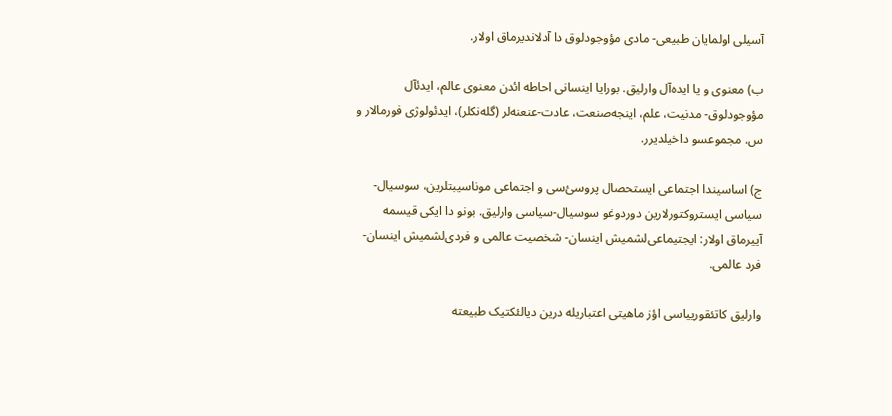آسيلی اولمایان طبیعی- مادی مؤوجودلوق دا آدلاندیرماق اولار.

ب) معنوی و یا ایده‌آل وارليق. بورايا اینسانی احاطه ائد‌ن معنوی عالم، ایدئآل مؤوجودلوق- مدنیت، علم، اینجه‌صنعت، عادت-عنعنه‌لر (گله‌نکلر)، ایدئولوژی فورمالار و س. مجموعسو داخیلديرر.

ج) اساسیندا اجتماعی ايستحصال پروسئ‌سی و اجتماعی موناسیبتلرین، سوسیال-سیاسی ایستروکتورلارین دوردوغو سوسیال-سیاسی وارليق. بونو دا ایکی قیسمه آییرماق اولار: ایجتیماعى‌لشمیش اینسان- شخصیت عالمی و فردی‌لشمیش اینسان-فرد عالمی.

وارلیق کاتئقورییاسی اؤز ماهیتی اعتباریله درین دیالئکتیک طبیعته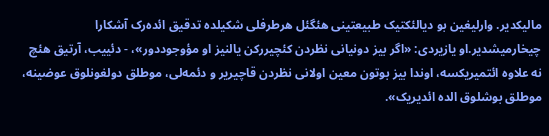ماليکدير. وارليغين بو دیالئکتیک طبیعتینی هئگئل هرطرفلى شکیلده تدقیق ائده‌رک آشکارا چیخارمیشدیر.او یازیردی: «اگر بیز دونیانی نظردن کئچیررکن یالنیز او مؤوجوددور»، - دئییب، آرتیق هئچ نه علاوه ائتمیریکسه، اوندا بیز بوتون معین اولانی نظردن قاچیریر و دئمه‌لی، موطلق دولغونلوق عوضینه، موطلق بوشلوق الده ائدیریک».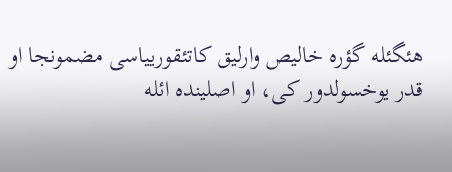هئگئله گؤره خاليص وارلیق کاتئقورییاسی مضمونجا او قدر یوخسولدور کی، او اصلینده ائله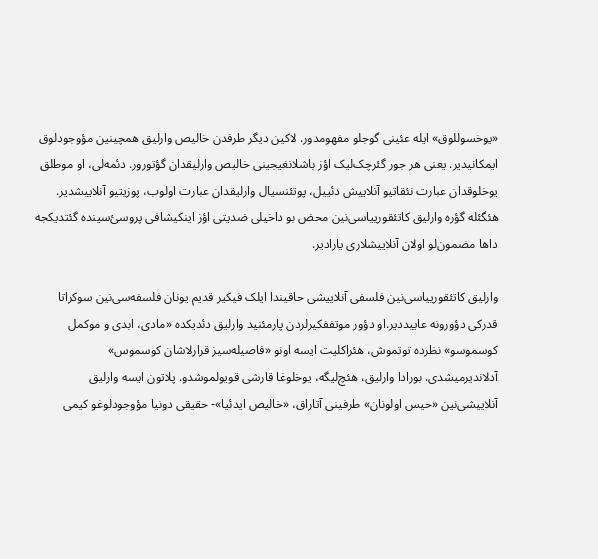«یوخسوللوق» ايله عئینی گوجلو مفهومدور. لاکين دیگر طرفدن خاليص وارلیق همچینین مؤوجودلوق ایمکانیدير. یعنی هر جور گئرچک‌لیک اؤز باشلانغیجینی خاليص وارلیقدان گؤتورور. دئمه‌لى، او موطلق یوخلوقدان عبارت نئقاتیو آنلاییش دئییل، پوتئنسیال وارلیقدان عبارت اولوب، پوزیتیو آنلاییشدير. هئگئله گؤره وارلیق کاتئقورییاسى‌نين محض بو داخیلی ضدیتی اؤز اینکیشافی پروسئ‌سینده گئتدیکجه داها مضمون‌لو اولان آنلاییشلاری يارادير.

وارليق کاتئقورییاسى‌نين فلسفی آنلاییشی حاقيندا ایلک فیکیر قدیم یونان فلسفه‌سى‌نين سوکراتا قدرکی دؤورونه عاییددیر.او دؤور موتففکیرلردن پارمئنید وارلیق دئدیکده «مادی، ابدی و موکمل کوسموسو» نظرده توتموش، هئراکلیت ایسه اونو «فاصیله‌سیز قرارلاشان کوسموس» آدلاندیرمیشدی. بورادا وارلیق، هئچ‌لیگه، یوخلوغا قارشی قویولموشدو. پلاتون ایسه وارلیق آنلاییشی‌نین «حيس اولونان» طرفینی آتاراق، «خاليص ایدئیا»- حقیقی دونیا مؤوجودلوغو کیمی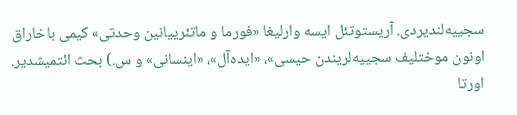سجييه‌لنديردى. آريستوتئل ایسه وارلیغا «فورما و ماتئرییانین وحدتی» کیمی باخاراق اونون موختلیف سجییه‌لریندن حيسی»، «ایده‌آل»، «اینسانی» و س.) بحث ائتمیشدير. اورتا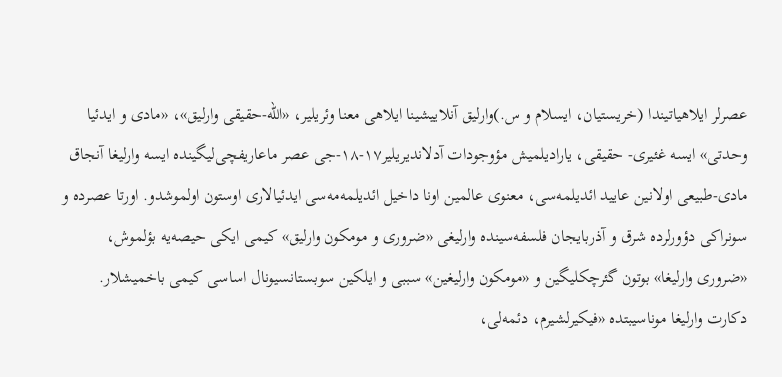عصرلر ایلاهیاتیندا (خریستیان، ایسلام و س.)وارلیق آنلاییشینا ایلاهی معنا وئریلیر، «الله-حقیقی وارلیق»، «مادی و ایدئیا وحدتی» ایسه غئيرى- حقیقی، یارادیلمیش مؤوجودات آدلانديريلير١۷-۱۸-جی عصر ماعاریفچی‌لیگينده ایسه وارلیغا آنجاق مادی-طبیعی اولانین عایید ائدیلمه‌سی، معنوی عالمین اونا داخیل ائدیلمه‌مه‌سی ایدئیالاری اوستون اولموشدو. اورتا عصرده و سونراکی دؤورلرده شرق و آذربایجان فلسفه‌سینده وارلیغی «ضروری و مومکون وارلیق» کیمی ایکی حیصه‌یه بؤلموش، «ضروری وارلیغا» بوتون گئرچکلیگین و «مومکون وارلیغین» سببی و ایلکین سوبستانسیونال اساسی کیمی باخمیشلار. دکارت وارلیغا موناسیبتده «فیکیرلشیرم، دئمه‌لی،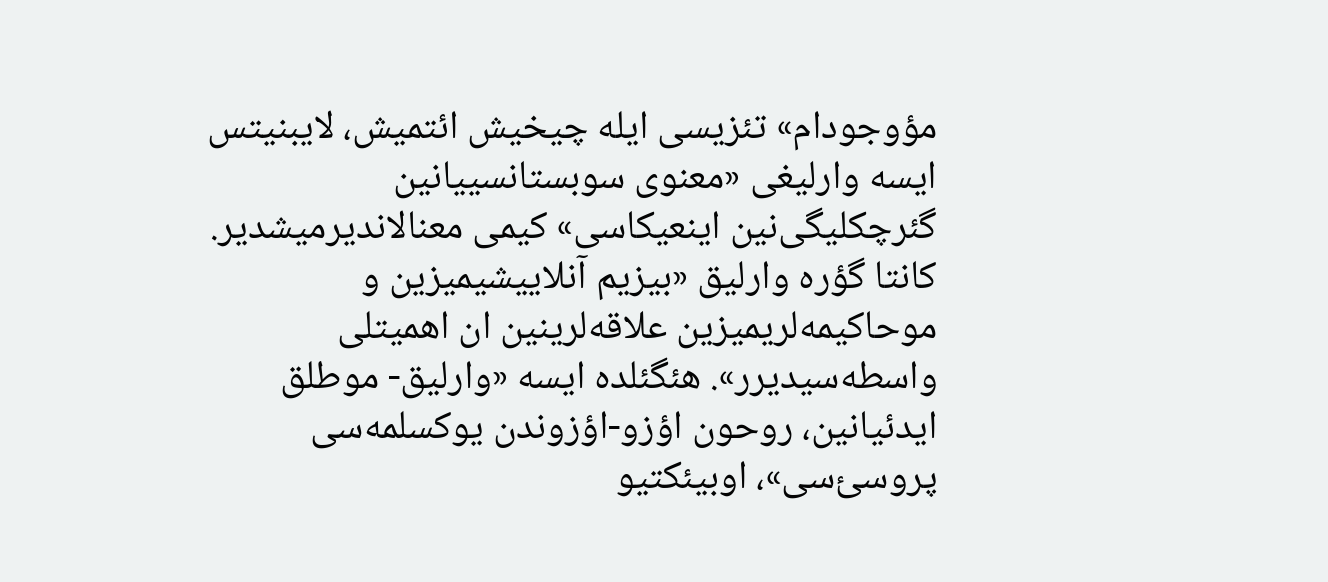مؤوجودام» تئزیسی ایله چیخیش ائتمیش، لایبنیتس ایسه وارلیغی «معنوی سوبستانسییانین گئرچکلیگى‌نین اینعیکاسی» کیمی معنالاندیرمیشدير. کانتا گؤره وارلیق «بیزیم آنلاییشیمیزین و موحاکیمه‌لریمیزین علاقه‌لرینین ان اهميتلى واسطه‌سیديرر». هئگئلده ایسه «وارلیق- موطلق ایدئیانین، روحون اؤزو-اؤزوندن یوکسلمه‌سی پروسئ‌سی»، اوبیئکتیو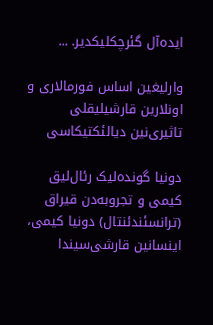ایده‌آل گئرچکليکدير. ...

وارليغين اساس فورمالارى و اونلارين قارشيليقلى تاثيرى‌نين ديالئکتيکاسى

دونیا گونده‌لیک رئال‌لیق کیمی و تجروبه‌دن قيراق (ترانسئندئنتال) دونیا کیمی، اینسانین قارشی‌سیندا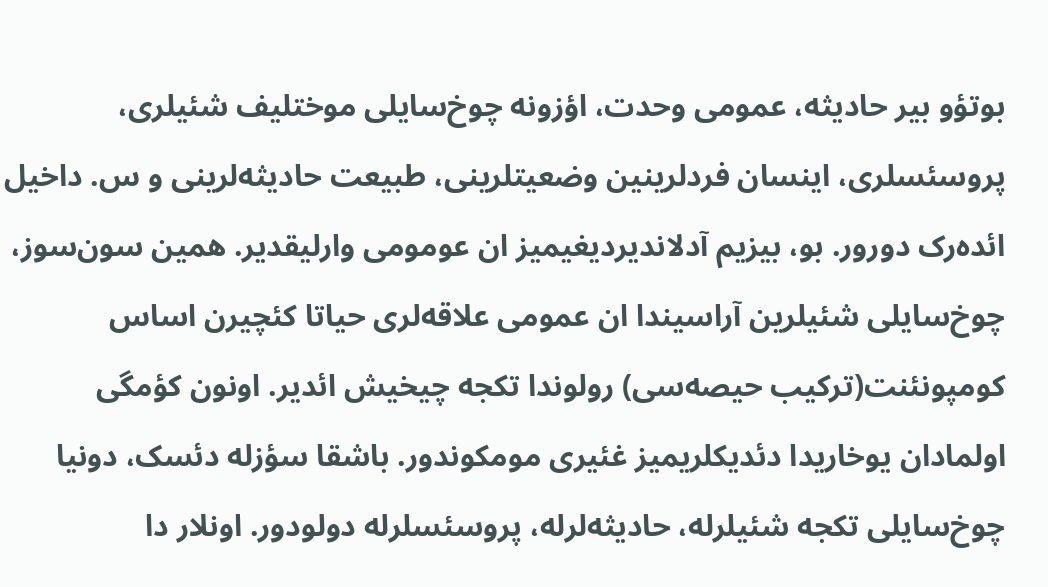بوتؤو بیر حاديثه، عمومی وحدت، اؤزونه چوخ‌سايلی موختلیف شئیلری، پروسئسلری، اینسان فردلرینین وضعیتلرینی، طبیعت حادیثه‌لرینی و س. داخیل ائده‌رک دورور. بو، بیزیم آدلاندیردیغیمیز ان عومومی وارلیقدير. همین سون‌سوز، چوخ‌سايلی شئیلرین آراسیندا ان عمومی علاقه‌لری حیاتا کئچیر‌ن اساس کومپونئنت(ترکيب حيصه‌سى) رولوندا تکجه چیخیش ائدیر. اونون کؤمگی اولمادان یوخاریدا دئدیکلریمیز غئيرى مومکوندور. باشقا سؤزله دئسک، دونیا چوخ‌سايلى تکجه شئیلرله، حاديثه‌لرله، پروسئسلرله دولودور. اونلار دا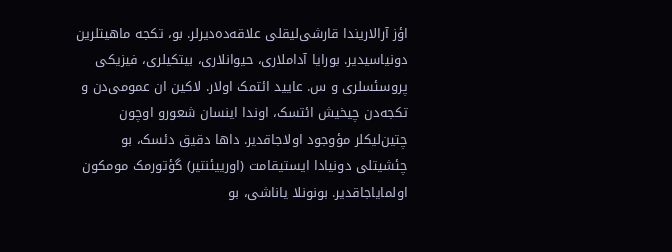اؤز آرالاریندا قارشی‌لیقلی علاقه‌ده‌ديرلر. بو، تکجه ماهیتلرین دونیاسیدير. بورایا آداملاری، حیوانلاری، بیتکیلری، فیزیکی پروسئسلری و س. عایید ائتمک اولار. لاکین ان عمومی‌دن و تکجه‌دن چیخیش ائتسک، اوندا اینسان شعورو اوچون چتین‌لیکلر مؤوجود اولاجاقدير. داها دقیق دئسک، بو چئشيتلى دونیادا ایستیقامت (اورییئنتیر) گؤتورمک مومکون اولمایاجاقدير. بونونلا یاناشی، بو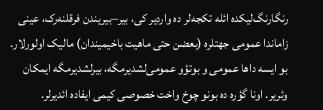رنگارنگ‌لیکده ائله تکجه‌لر ده واردیر کی، بیر–بیریندن فرقلنه‌رک، عینی زاماندا عمومی جهتلره (بعضن حتی ماهیت باخیمیندان) مالیک اولورلار. بو ایسه داها عمومی و بوتؤو عمومی‌لشدیرمگه، بیرلشدیرمگه ایمکان وئریر. اونا گؤره ده بونو چوخ واخت خصوصی کیمی ایفاده ائدیرلر.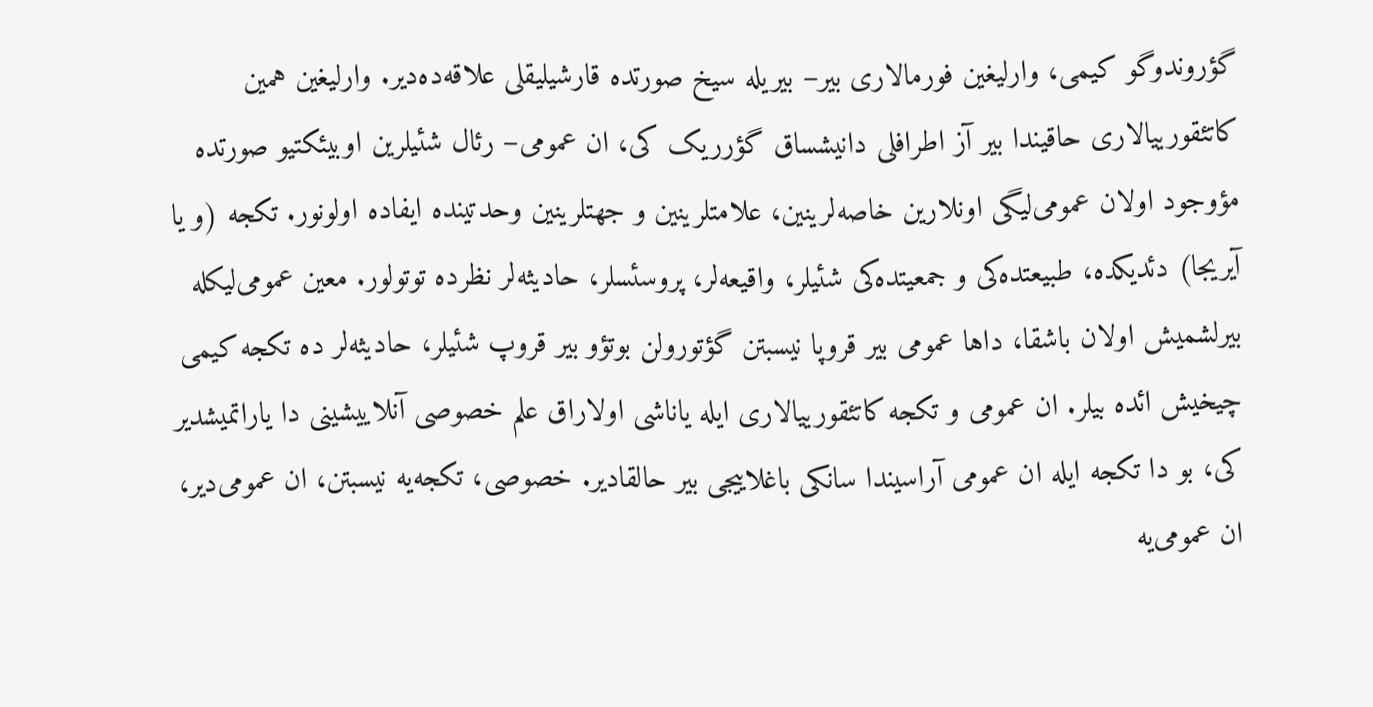گؤروندوگو کیمی، وارلیغین فورمالاری بیر– بیریله سیخ صورتده قارشيليقلى علاقه‌ده‌‌دير. وارلیغین همین کاتئقورییالاری حاقيندا بیر آز اطرافلی دانیشساق گؤرریک کی، ان عمومی– رئال شئیلرین اوبیئکتیو صورتده مؤوجود اولان عمومی‌لیگی اونلارین خاصه‌لرینین، علامتلرینین و جهتلرینین وحدتینده ایفاده اولونور. تکجه (و یا آیریجا) دئدیکده، طبیعتده‌کی و جمعیتده‌کی شئیلر، واقیعه‌لر، پروسئسلر، حاديثه‌لر نظرده توتولور. معین عمومی‌لیکله بیرلشمیش اولان باشقا، داها عمومی بیر قروپا نیسبتن گؤتورولن بوتؤو بیر قروپ شئیلر، حاديثه‌لر ده تکجه کیمی چیخیش ائده بیلر. ان عمومی و تکجه کاتئقورییالاری ایله یاناشی اولاراق علم خصوصی آنلاییشینی دا یاراتمیشدير کی، بو دا تکجه ایله ان عمومی آراسیندا سانکی باغلاییجی بیر حالقادیر. خصوصی، تکجه‌یه نیسبتن، ان عمومی‌دير، ان عمومی‌یه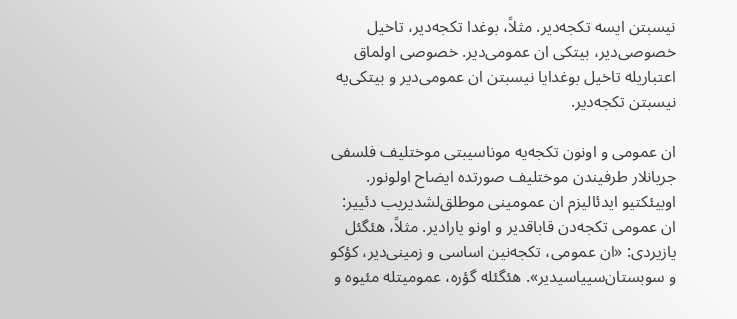نیسبتن ایسه تکجه‌دير. مثلاً، بوغدا تکجه‌دير، تاخیل خصوصی‌دير، بیتکی ان عمومی‌دير. خصوصی اولماق اعتباریله تاخیل بوغدایا نيسبتن ان عمومی‌دير و بیتکی‌یه نيسبتن تکجه‌دير.

ان عمومی و اونون تکجه‌یه موناسیبتی موختلیف فلسفی جریانلار طرفیندن موختلیف صورتده ایضاح اولونور. اوبیئکتیو ایدئالیزم ان عمومينی موطلق‌لشدیریب دئییر: ان عمومی تکجه‌دن قاباقدير و اونو یارادیر. مثلاً، هئگئل یازیردی: «ان عمومی، تکجه‌نین اساسی و زمینی‌دير، کؤکو و سوبستان‌سییاسیدير». هئگئله گؤره، عمومیتله مئیوه و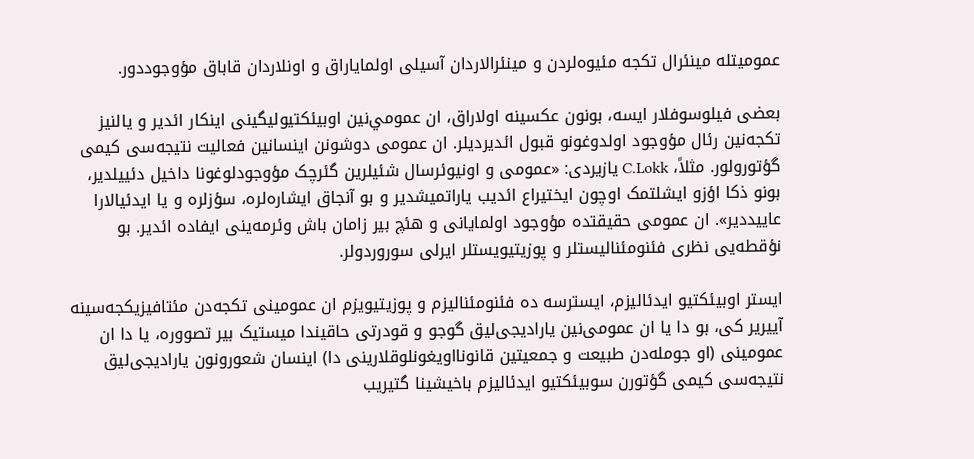عمومیتله مینئرال تکجه مئیوه‌لردن و مینئرالاردان آسيلی اولمایاراق و اونلاردان قاباق مؤوجوددور.

بعضی فیلوسوفلار ایسه، بونون عکسینه اولاراق، ان عمومي‌نین اوبیئکتیولیگینی اینکار ائدیر و یالنیز تکجه‌نین رئال مؤوجود اولدوغونو قبول ائدیردیلر. ان عمومی دوشونن اینسانین فعالیت نتیجه‌سی کیمی گؤتورولور. مثلاً، C.Lokk یازیردی: «عمومی و اونیوئرسال شئیلرین گئرچک مؤوجودلوغونا داخیل دئییلدير، بونو ذکا اؤزو ایشلتمک اوچون ایختیراع ائدیب یاراتمیشدير و بو آنجاق ایشاره‌لره، سؤزلره و یا ایدئیالارا عاییددیر». ان عمومی حقیقتده مؤوجود اولمایانی و هئچ بیر زامان باش وئرمه‌ینی ایفاده ائدیر. بو نؤقطه‌یی نظری فئنومئنالیستلر و پوزیتیویستلر ایر‌لی سوروردولر.

ایستر اوبیئکتیو ایدئالیزم، ایسترسه ده فئنومئنالیزم و پوزیتیویزم ان عمومينی تکجه‌دن مئتافیزیکجه‌سینه آییریر کی، بو دا یا ان عمومی‌نین یارادیجی‌لیق گوجو و قودرتی حاقيندا میستیک بیر تصووره، یا دا ان عمومينی (او جومله‌دن طبیعت و جمعیتین قانونااویغونلوقلارینی دا) اینسان شعورونون یارادیجی‌لیق نتیجه‌سی کیمی گؤتور‌ن سوبیئکتیو ایدئالیزم باخیشینا گتیریب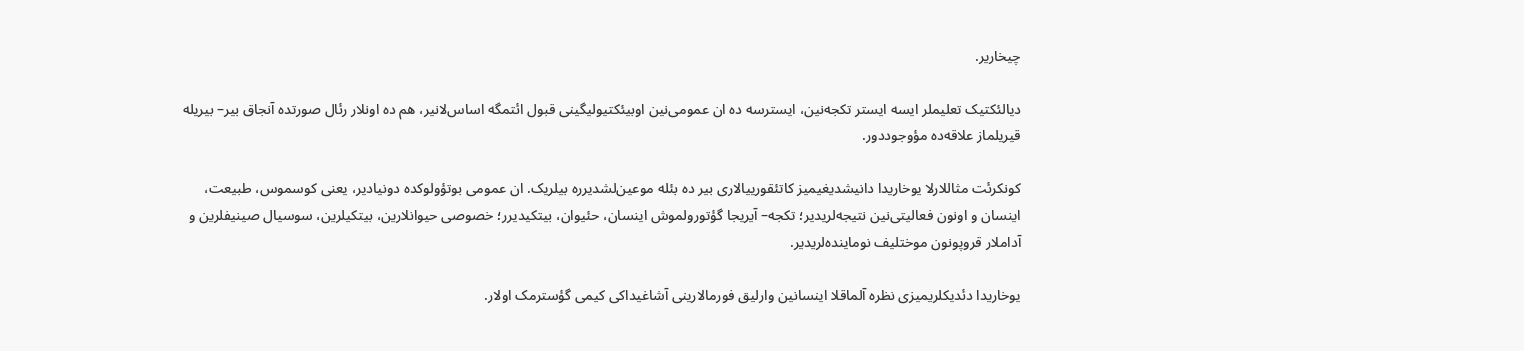چیخاریر.

دیالئکتیک تعلیملر ایسه ایستر تکجه‌نین، ایسترسه ده ان عمومى‌نین اوبیئکتیولیگینی قبول ائتمگه اساس‌لانیر، هم ده اونلار رئال صورتده آنجاق بیر– بیریله قیریلماز علاقه‌ده مؤوجوددور.

کونکرئت مثاللارلا یوخاریدا دانیشدیغیمیز کاتئقورییالاری بیر ده بئله موعین‌لشديرره بیلریک. ان عمومی بوتؤولوکده دونیادیر، یعنی کوسموس، طبیعت، اینسان و اونون فعالیتی‌نین نتیجه‌لریدير؛ تکجه– آیریجا گؤتورولموش اینسان، حئیوان، بیتکیديرر؛ خصوصی حیوانلارین، بیتکیلرین، سوسیال صینیفلرین و آداملار قروپونون موختلیف نوماینده‌لریدير.

یوخاریدا دئدیکلریمیزی نظره آلماقلا اینسانین وارلیق فورمالارینی آشاغیداکی کیمی گؤسترمک اولار.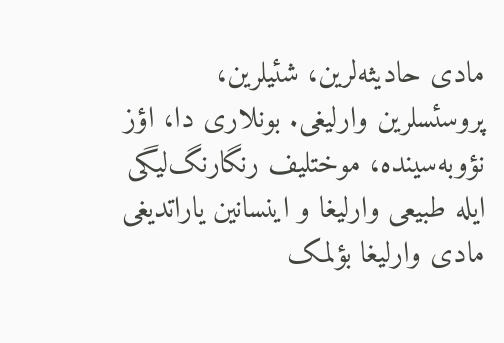مادی حاديثه‌لرین، شئیلرین، پروسئسلرین وارلیغی. بونلاری دا، اؤز نؤوبه‌سینده، موختلیف رنگارنگ‌لیگی ایله طبیعی وارلیغا و اینسانین یاراتدیغی مادی وارلیغا بؤلمک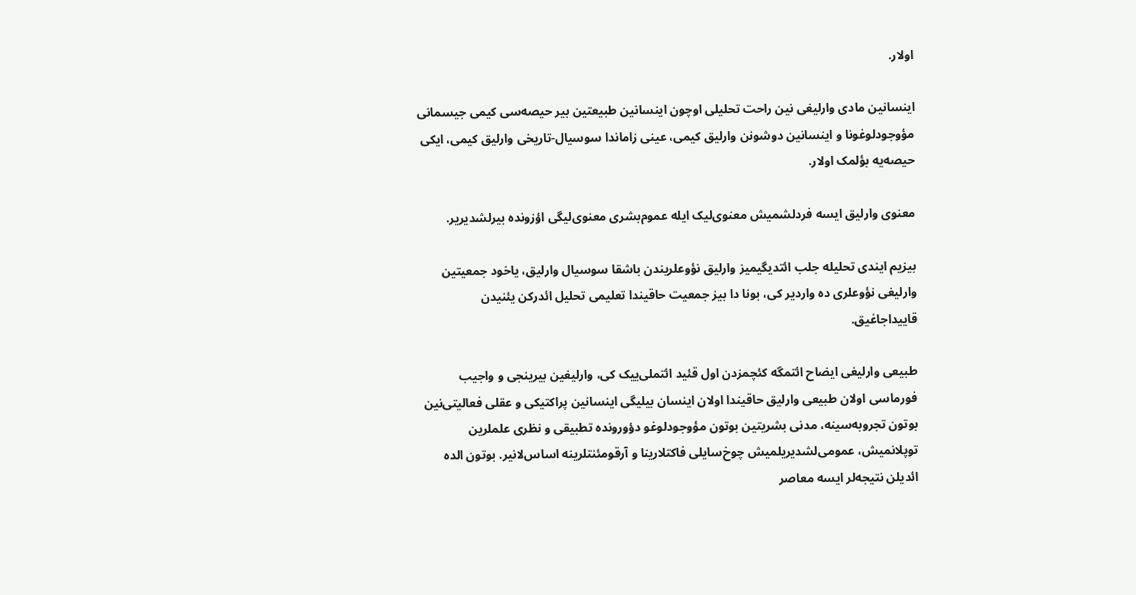اولار.

اینسانین مادی وارلیغی نین راحت تحلیلی اوچون اینسانین طبیعتین بیر حیصه‌سی کیمی جیسمانی مؤوجودلوغونا و اینسانین دوشونن وارلیق کيمی، عینی زاماندا سوسیال-تاریخی وارلیق کیمی، ایکی حیصه‌یه بؤلمک اولار.

معنوی وارلیق ایسه فردلشمیش معنوی‌لیک ایله عموم‌بشری معنوی‌لیگی اؤزونده بیرلشدیریر.

بیزیم ایندی تحلیله جلب ائتدیگیمیز وارلیق نؤوعلریندن باشقا سوسیال وارلیق، یاخود جمعیتین وارلیغی نؤوعلری ده واردیر کی، بونا دا بیز جمعیت حاقيندا تعليمی تحلیل ائدرکن یئنیدن قاییداجاغیق.

طبیعی وارلیغی ایضاح ائتمگه کئچمزدن اول قئید ائتملی‌يیک کی، وارلیغین بیرینجی و واجیب فورماسی اولان طبیعی وارلیق حاقيندا اولان اینسان بیلیگی اینسانین پراکتیکی و عقلی فعالیتی‌نین بوتون تجروبه‌سینه، مد‌نی بشریتین بوتون مؤوجودلوغو دؤورونده تطبیقی و نظری علملرین توپلانمیش، عمومى‌لشدیریلمیش چوخ‌سايلى فاکتلارینا و آرقومئنتلرینه اساس‌لانیر. بوتون الده ائدیلن نتیجه‌لر ایسه معاصر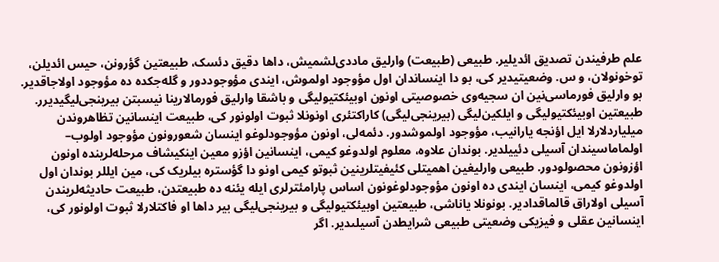علم طرفیندن تصدیق ائدیلیر. طبیعی (طبیعت) وارلیق ماددی‌لشمیش، داها دقیق دئسک، طبیعتین گؤرونن، حيس ائدیلن، توخونولان، و س. وضعیتیدير کی، بو دا اینساندان اول مؤوجود اولموش، ایندی مؤوجوددور و گله‌جکده ده مؤوجود اولاجاقدير. بو وارلیق فورماسى‌نين ان سجیه‌وی خصوصیتی اونون اوبیئکتیولیگی و باشقا وارلیق فورمالارینا نيسبتن بیرینجی‌لیگیديرر. طبیعتین اوبیئکتیولیگی و ایلکین‌لیگی (بیرینجی‌لیگی) کاراکتئری اونونلا ثبوت اولونور کی، طبیعت اینسانین تظاهروندن میلیاردلارلا ایل اؤنجه یارانیب، مؤوجود اولموشدور. دئمه‌لی، اونون مؤوجودلوغو اینسان شعورونون مؤوجود اولوب– اولماماسیندان آسيلی دئییلدير. بوندان علاوه، معلوم اولدوغو کیمی، اینسانین اؤزو معین اینکیشاف مرحله‌لرینده اونون اؤزونون محصولودور. طبیعی وارلیغین اهميتلى کئیفیتلرینین ثبوتو کیمی اونو دا گؤستره بیلریک کی، مین ایللر بوندان اول اولدوغو کیمی، اینسان ایندی ده اونون مؤوجودلوغونون اساس پارامئترلری ایله یئنه ده طبیعتدن، طبیعت حاديثه‌لریندن آسيلى اولاراق قالماقدادیر. بونونلا یاناشی، طبیعتین اوبیئکتیولیگی و بیرینجی‌لیگی بیر داها او فاکتلارلا ثبوت اولونور کی، اینسانین عقلی و فیزیکی وضعیتی طبیعی شرایطدن آسيلىدير. اگر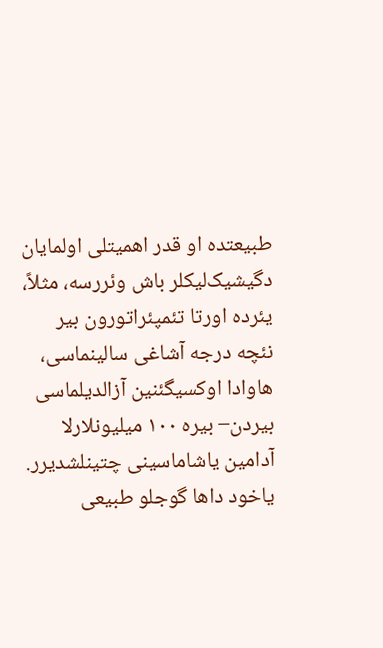طبیعتده او قدر اهميتلى اولمایان دگیشیک‌لیکلر باش وئررسه، مثلاً، یئرده اورتا تئمپئراتورون بیر نئچه درجه آشاغی سالینماسی، هاوادا اوکسیگئنین آزالدیلماسی بیردن– بیره ۱۰۰ میلیونلارلا آدامین یاشاماسینی چتینلشدیرر. یاخود داها گوجلو طبیعی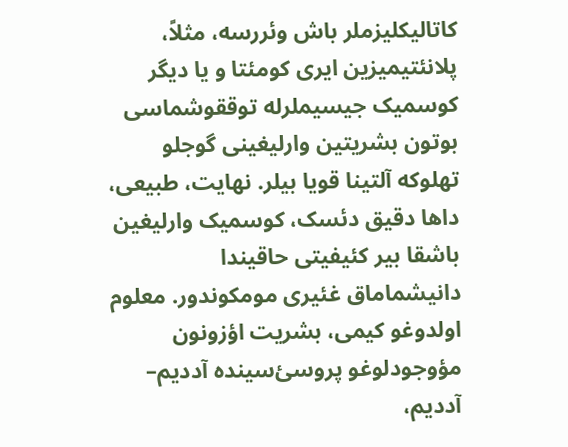کاتالیکلیزملر باش وئررسه، مثلاً، پلانئتیمیزین ایری کومئتا و یا دیگر کوسمیک جیسیملرله توققوشماسی بوتون بشریتین وارلیغینی گوجلو تهلوکه آلتینا قویا بیلر. نهایت، طبیعی، داها دقیق دئسک، کوسمیک وارلیغین باشقا بیر کئیفیتی حاقيندا دانیشماماق غئيرى مومکوندور. معلوم اولدوغو کیمی، بشریت اؤزونون مؤوجودلوغو پروسئ‌سینده آددیم– آددیم،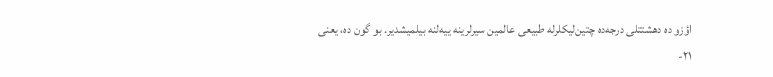اؤزو ده دهشتتلی درجه‌ده چتین‌لیکلرله طبیعی عالمین سیرلرینه ییه‌لنه بیلمیشدير. بو گون ده، یعنی ۲۱-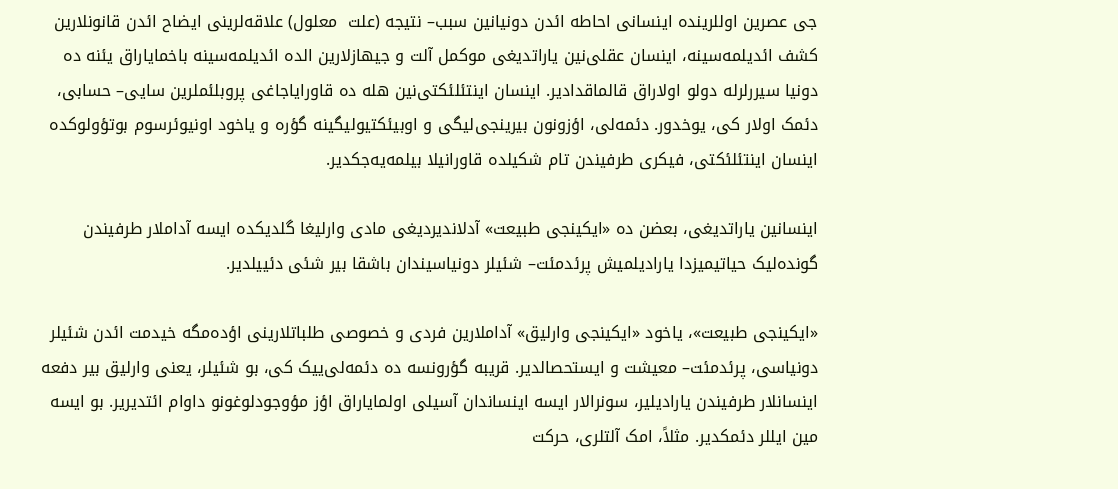جی عصرین اوللرینده اینسانی احاطه ائد‌ن دونیانین سبب– نتیجه (علت  معلول) علاقه‌لرینی ایضاح ائد‌ن قانونلارین کشف ائدیلمه‌سینه، اینسان عقلی‌نین یاراتدیغی موکمل آلت و جیهازلارین الده ائدیلمه‌سینه باخمایاراق یئنه ده دونیا سیررلرله دولو اولاراق قالماقدادیر. اینسان اینتئلئکتی‌نین هله ده قاورایاجاغی پروبلئملرین سایی– حسابی، دئمک اولار کی، یوخدور. دئمه‌لی، اؤزونون بیرینجی‌لیگی و اوبیئکتیولیگینه گؤره و یاخود اونیوئرسوم بوتؤولوکده اینسان اینتئلئکتی، فیکری طرفیندن تام شکیلده قاورانیلا بیلمه‌یه‌جکدير.

اینسانین یاراتدیغی، بعضن ده «ایکینجی طبیعت» آدلاندیردیغی مادی وارلیغا گلدیکده ایسه آداملار طرفیندن گونده‌لیک حیاتیمیزدا یارادیلمیش پرئدمئت– شئیلر دونیاسیندان باشقا بیر شئی دئییلدير.

«ایکینجی طبیعت»، یاخود «ایکینجی وارلیق» آداملارین فردی و خصوصی طلباتلارینی اؤده‌‌مگه خیدمت ائد‌ن شئیلر دونیاسی، پرئدمئت– معيشت و ايستحصالدير. قریبه گؤرونسه ده دئمه‌لی‌يیک کی، بو شئیلر، یعنی وارلیق بیر دفعه اینسانلار طرفیندن یارادیلیر، سونرالار ایسه اینساندان آسيلى اولمایاراق اؤز مؤوجودلوغونو داوام ائتدیریر. بو ایسه مین ایللر دئمکدير. مثلاً، امک آلتلری، حرکت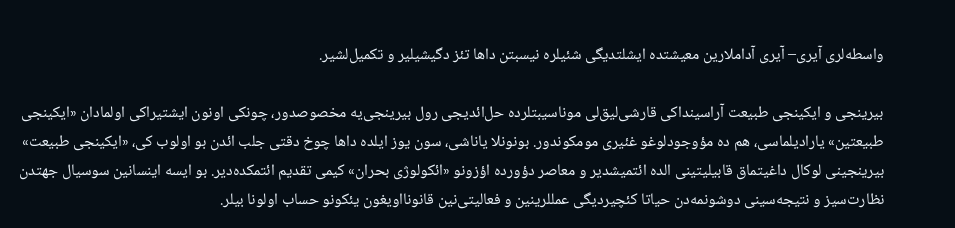واسطه‌لری آیری– آیری آداملارین معیشتده ایشلتدیگی شئیلره نيسبتن داها تئز دگیشیلیر و تکمیل‌لشیر.

بیرینجی و ایکینجی طبیعت آراسینداکی قارشی‌لیق‌لی موناسیبتلرده حل‌ائدیجی رول بیرینجی‌یه مخصوصدور، چونکی اونون ایشتیراکی اولمادان «ایکینجی طبیعتین» یارادیلماسی، هم ده مؤوجودلوغو غئيرى مومکوندور. بونونلا یاناشی، سون یوز ایلده داها چوخ دقتی جلب ائد‌ن بو اولوب کی، «ایکینجی طبیعت» بیرینجینی لوکال داغیتماق قابیلیتینی الده ائتمیشدير و معاصر دؤورده اؤزونو «ائکولوژی بحران» کیمی تقدیم ائتمکده‌دير. بو ایسه اینسانین سوسیال جهتدن نظارت‌سیز و نتیجه‌سینی دوشونمه‌دن حیاتا کئچیردیگی عمللرینین و فعالیتی‌نین قانونااويغون یئکونو حساب اولونا بیلر.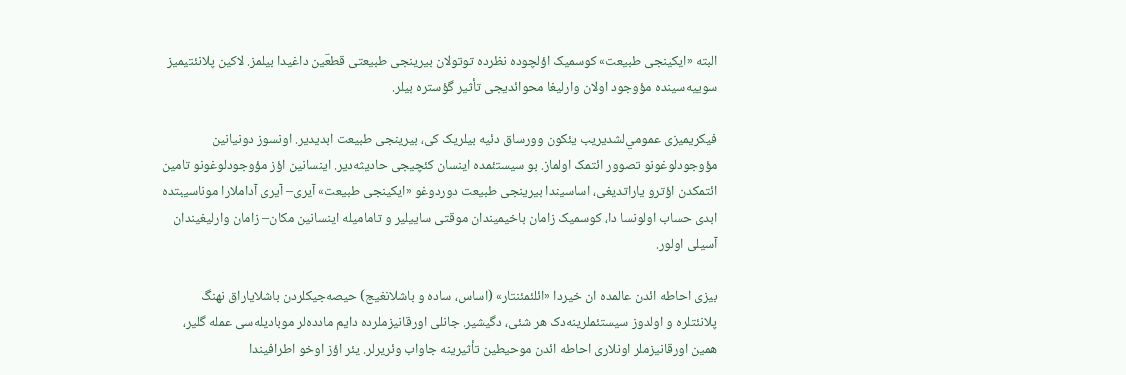البته «ایکینجی طبیعت» کوسمیک اؤلچوده نظرده توتولان بیرینجی طبیعتی قطعؔين داغیدا بیلمز. لاکین پلانئتیمیز سوییه‌سینده مؤوجود اولان وارلیغا محوائدیجی تأثیر گؤستره بیلر.

فیکریمیزی عمومي‌لشدیریب یئکون وورساق دئیه بیلریک کی، بیرینجی طبیعت ابدیدير. اونسوز دونیانین مؤوجودلوغونو تصوور ائتمک اولماز. بو سیستئمده اینسان کئچیجی حاديثه‌دير. اینسانین اؤز مؤوجودلوغونو تامین ائتمکدن اؤترو یاراتدیغی، اساسیندا بیرینجی طبیعت دوردوغو «ایکینجی طبیعت» آیری– آیری آداملارا موناسیبتده ابدی حساب اولونسا دا، کوسمیک زامان باخیمیندان موقتی ساییلیر و تامامیله اینسانین مکان– زامان وارلیغیندان آسيلى اولور.

بیزی احاطه ائد‌ن عالمده ان خیردا «ائلئمئنتار» (اساس، ساده و باشلانغيج) حيصه‌جیکلردن باشلایاراق نهنگ پلانئتلره و اولدوز سیستئملرینه‌دک هر شئی، دگیشیر. جانلی اورقانیزملرده دایم مادده‌لر موبادیله‌سی عمله گلیر، همین اورقانیزملر اونلاری احاطه ائد‌ن موحیطین تأثیرینه جاواب وئریرلر. یئر اؤز اوخو اطرافیندا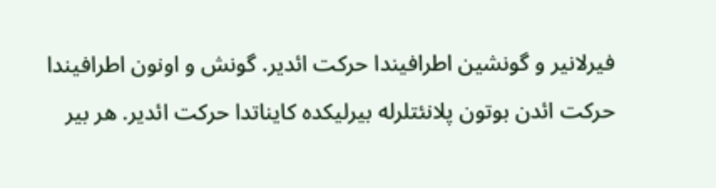فیرلانیر و گونشین اطرافیندا حرکت ائدیر. گونش و اونون اطرافیندا حرکت ائد‌ن بوتون پلانئتلرله بیرلیکده کایناتدا حرکت ائدیر. هر بیر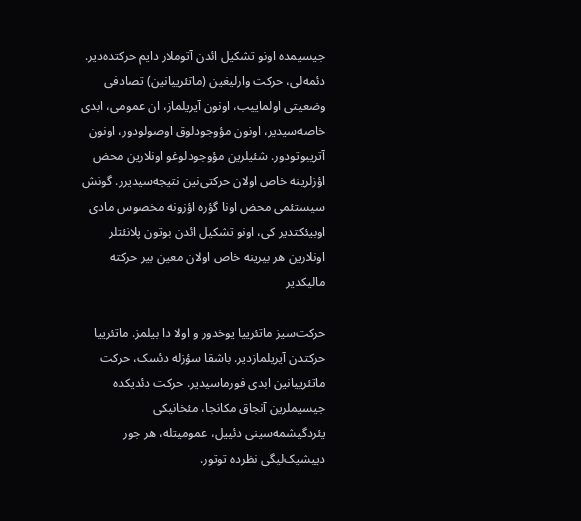جیسیمده اونو تشکیل ائد‌ن آتوملار دایم حرکتده‌دير. دئمه‌لی، حرکت وارلیغین (ماتئرییانین) تصادفی وضعيتى اولماییب، اونون آیریلماز، ان عمومی، ابدى خاصه‌سیدير، اونون مؤوجودلوق اوصولودور، اونون آتریبوتودور. شئیلرین مؤوجودلوغو اونلارین محض اؤزلرینه خاص اولان حرکتی‌نین نتیجه‌سیديرر. گونش سیستئمی محض اونا گؤره اؤزونه مخصوس مادی اوبیئکتدير کی، اونو تشکیل ائد‌ن بوتون پلانئتلر اونلارین هر بیرینه خاص اولان معین بیر حرکته مالیکدير

حرکت‌سیز ماتئرییا یوخدور و اولا دا بیلمز. ماتئرییا حرکتدن آیریلمازدیر. باشقا سؤزله دئسک، حرکت ماتئرییانین ابدى فورماسیدير. حرکت دئدیکده جیسیملرین آنجاق مکانجا، مئخانیکی یئردگیشمه‌سینی دئییل، عمومیتله، هر جور دییشیک‌لیگی نظرده توتور.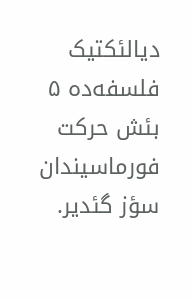دیالئکتیک فلسفه‌ده ۵ بئش حرکت فورماسیندان سؤز گئدیر.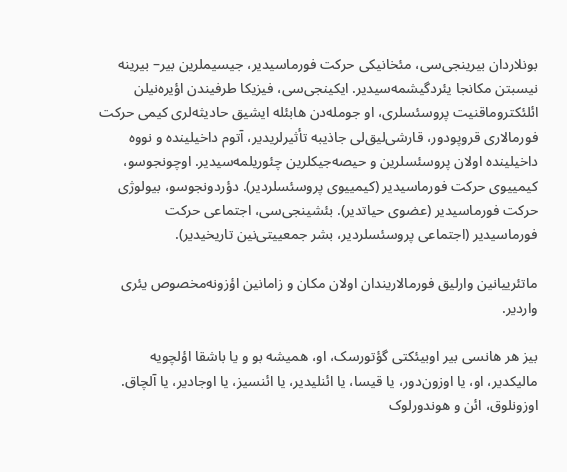بونلاردان بیرینجی‌سی، مئخانیکی حرکت فورماسیدير، جیسیملرین بیر– بیرینه نيسبتن مکانجا یئردگیشمه‌سیدير. ایکینجی‌سی، فیزیکا طرفیندن اؤیره‌نيلن ائلئکتروماقنیت پروسئسلری، او جومله‌دن هابئله ایشیق حاديثه‌لری کیمی حرکت فورمالاری قروپودور، قارشی‌لیق‌لی جاذیبه تأثیرلریدير، آتوم داخیلینده و نووه داخیلینده اولان پروسئسلرین و حيصه‌جیکلرین چئوریلمه‌سیدير. اوچونجوسو، کیميیوی حرکت فورماسیدير (کیميیوی پروسئسلردیر). دؤردونجوسو، بیولوژی حرکت فورماسیدير (عضوی حیاتدير). بئشینجی‌سی، اجتماعی حرکت فورماسیدير (اجتماعی پروسئسلردیر، بشر جمعيیتی‌نین تاریخیدير).

ماتئرییانین وارلیق فورمالاریندان اولان مکان و زامانین اؤزونه‌مخصوص یئری واردیر.

بیز هر هانسی بیر اوبیئکتی گؤتورسک، او، همیشه بو و یا باشقا اؤلچویه مالیکدير، او، یا اوزون‌دور، یا قیسا، یا ائنلیدير، یا ائنسیز، یا اوجادیر، یا آلچاق. اوزونلوق، ائن و هوندورلوک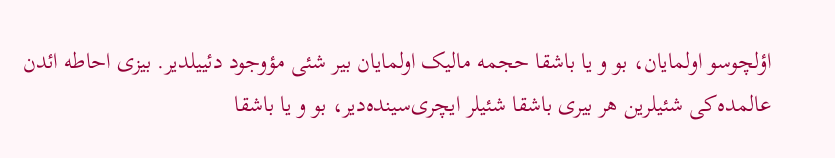اؤلچوسو اولمایان، بو و یا باشقا حجمه مالیک اولمایان بیر شئی مؤوجود دئییلدير. بیزی احاطه ائد‌ن عالمده‌کی شئیلرین هر بیری باشقا شئیلر ایچری‌سینده‌دير، بو و یا باشقا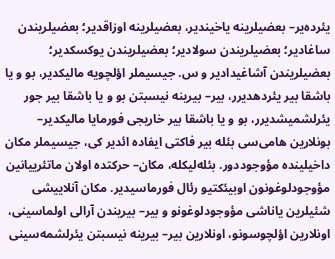یئرده‌ير– بعضیلرینه یاخیندير، بعضیلرینه اوزاقدير؛ بعضیلریندن ساغادیر؛ بعضیلریندن سولادیر؛ بعضیلریندن یوکسکدير؛ بعضیلریندن آشاغیدادیر و س. جیسیملر اؤلچویه مالیکدير، بو و یا باشقا بیر یئردهديرر، بیر– بیرینه نيسبتن بو و یا باشقا بیر جور یئرلشمیشديرر، بو و یا باشقا بیر خاریجی فورمایا مالیکدير– بونلارین هامی‌سی بئله بیر فاکتی ایفاده ائدیر کی، جیسیملر مکان داخیلینده مؤوجوددور. بئله‌لیکله، مکان– حرکتده اولان ماتئرییانین مؤوجودلوغونون اوبیئکتیو رئال فورما‌سیدير. مکان آنلاییشی شئیلرین یاناشی مؤوجودلوغونو و بیر– بیریندن آرالی اولماسینی، اونلارین اؤلچوسونو، اونلارین بیر– بیرینه نيسبتن یئرلشمه‌سینی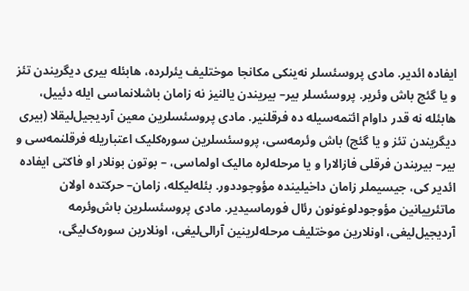ایفاده ائدیر. مادی پروسئسلر نه‌ینکی مکانجا موختلیف یئرلرده، هابئله بیری دیگریندن تئز و یا گئج باش وئریر. پروسئسلر بیر– بیریندن یالنیز نه زامان باشلانماسی ایله دئییل، هابئله نه قدر داوام ائتمه‌سیله ده فرقلنیر. مادی پروسئسلرین معین آردیجیل‌لیقلا (بیری دیگریندن تئز و یا گئج) باش وئرمه‌سی، پروسئسلرین سوره‌کلیک اعتباریله فرقلنمه‌سی و بیر– بیریندن فرقلی فازالارا و یا مرحله‌لره مالیک اولماسی، – بوتون بونلار او فاکتی ایفاده ائدیر کی، جیسیملر زامان داخیلینده مؤوجوددور. بئله‌لیکله، زامان– حرکتده اولان ماتئرییانین مؤوجودلوغونون رئال فورماسیدير. مادی پروسئسلرین باش‌وئرمه آردیجیل‌لیغی، اونلارین موختلیف مرحله‌لرینین آرالی‌لیغی، اونلارین سوره‌ک‌لیگی،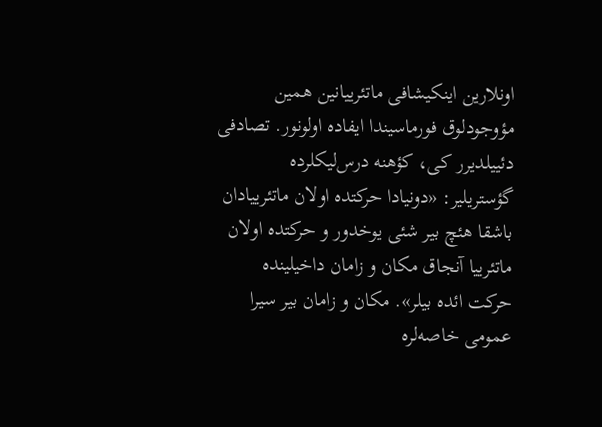اونلارین اینکیشافی ماتئرییانین همین مؤوجودلوق فورماسیندا ایفاده اولونور. تصادفی دئییلديرر کی، کؤهنه درس‌لیکلرده گؤستریلیر: «دونیادا حرکتده اولان ماتئرییادان باشقا هئچ بیر شئی یوخدور و حرکتده اولان ماتئرییا آنجاق مکان و زامان داخیلینده حرکت ائده بیلر». مکان و زامان بیر سیرا عمومی خاصه‌لره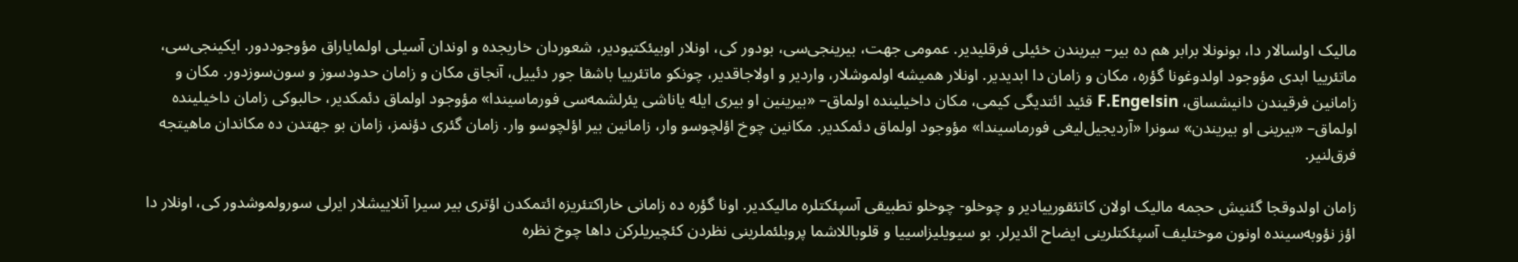مالیک اولسالار دا، بونونلا برابر هم ده بیر– بیریندن خئيلی فرقلیدير. عمومی جهت، بیرینجی‌سی، بودور کی، اونلار اوبیئکتیودیر، شعوردان خاریجده و اوندان آسيلى اولمایاراق مؤوجوددور. ایکینجی‌سی، ماتئرییا ابدى مؤوجود اولدوغونا گؤره، مکان و زامان دا ابديدير. اونلار همیشه اولموشلار، واردیر و اولاجاقدير، چونکو ماتئرییا باشقا جور دئییل، آنجاق مکان و زامان حدودسوز و سون‌سوزدور. مکان و زامانین فرقیندن دانیشساق، F.Engelsin قئید ائتدیگی کیمی، مکان داخیلینده اولماق– «بیرینین او بیری ایله یاناشی یئرلشمه‌سی فورماسیندا» مؤوجود اولماق دئمکدير، حالبوکی زامان داخیلینده اولماق– «بیرینی او بیریندن» سونرا «آردیجیل‌لیغی فورماسیندا» مؤوجود اولماق دئمکدیر. مکانین چوخ اؤلچوسو وار، زامانین بیر اؤلچوسو وار. زامان گئری دؤنمز، زامان بو جهتدن ده مکاندان ماهیتجه فرق‌لنیر.

زامان اولدوقجا گئنیش حجمه مالیک اولان کاتئقورییادیر و چوخلو- چوخلو تطبیقی آسپئکتلره مالیکدير. اونا گؤره ده زامانی خاراکتئریزه ائتمکدن اؤتری بیر سیرا آنلاییشلار ایر‌لی سورولموشدور کی، اونلار دا اؤز نؤوبه‌سینده اونون موختلیف آسپئکتلرینی ایضاح ائدیرلر. بو سیویلیزاسییا و قلوباللاشما پروبلئملرینی نظردن کئچیریلرکن داها چوخ نظره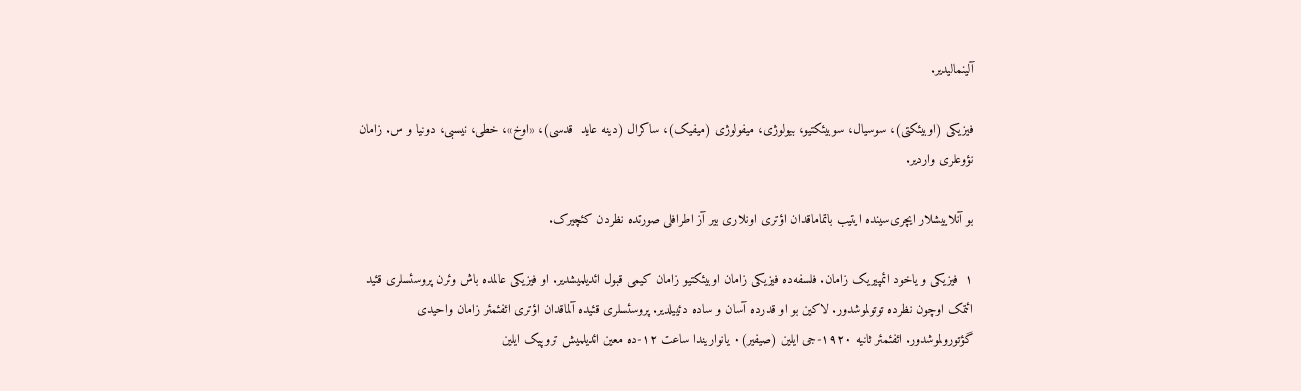آلینمالیدير.

فیزیکی (اوبیئکتی)، سوسیال، سوبیئکتیو، بیولوژی، میفولوژی (میفیک)، ساکرال (دينه عايد  قدسى)، «اوخ»، خطی، نیسبی، دونیا و س. زامان نؤوعلری واردیر.

بو آنلاییشلار ایچری‌سینده ایتیب باتماماقدان اؤتری اونلاری بیر آز اطرافلی صورتده نظردن کئچیرک.

۱  فیزیکی و یاخود ائمپیریک زامان. فلسفه‌ده فیزیکی زامان اوبیئکتیو زامان کیمی قبول ائدیلمیشدير. او فیزیکی عالمده باش وئرن پروسئسلری قئید ائتمک اوچون نظرده توتولموشدور. لاکین بو او قدرده آسان و ساده دئییلدير. پروسئسلری قئیده آلماقدان اؤتری ائفئمئر زامان واحيدی گؤتورولموشدور. ائفئمئر ثانیه ۱۹۲۰-جی ایلین (صيفير)۰ یانواریندا ساعت ۱۲-ده معین ائدیلمیش تروپیک ایلین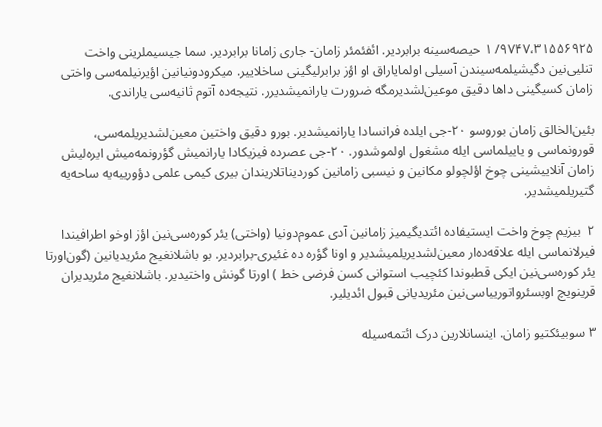۹۷۴۷،۳۱۵۵۶۹۲۵/ ۱ حیصه‌سینه برابردیر. ائفئمئر زامان- جاری زامانا برابردیر. سما جیسیملرینی واخت تنلیی‌نین دگیشیلمه‌سیندن آسيلى اولمایاراق او اؤز برابرلیگینی ساخلاییر. میکرودونیانین اؤیرنیلمه‌سی واختی زامان کسیگینی داها دقیق موعین‌لشدیرمگه ضرورت یارانمیشديرر. نتیجه‌ده آتوم ثانیه‌سی یاراندی.

بئین‌الخالق زامان بوروسو ۲۰-جی ایلده فرانسادا یارانمیشدير. بورو دقیق واختین معین‌لشدیریلمه‌سی، قورونماسی و یاییلماسی ایله مشغول اولموشدور. ۲۰-جی عصرده فیزیکادا یارانمیش گؤرونمه‌میش ایره‌لیش زامان آنلاییشینی چوخ اؤلچولو مکانین و نیسبی زامانین کوردیناتلاریندان بیری کیمی علمی دؤورییه‌یه ساحه‌يه گتیریلمیشدير.

۲  بیزیم چوخ واخت ایستیفاده ائتدیگیمیز زامانین آدی عموم‌دونیا (واختی) یئر کوره‌سى‌نين اؤز اوخو اطرافیندا فیرلانماسی ایله علاقه‌ده‌‌ار معین‌لشدیریلمیشدير و اونا گؤره ده غئيرى-برابردیر. بو باشلانغیج مئریديانین (گون‌اورتا يئر کوره‌سى‌نين ايکى قطبوندا کئچيب استوانى کسن فرضى خط ) اورتا گونش واختیدير. باشلانغیج مئریديران قرینویچ اوبسئرواتورییاسى‌نين مئريديانی قبول ائدیلیر.

۳ سوبیئکتیو زامان. اینسانلارین درک ائتمه‌سیله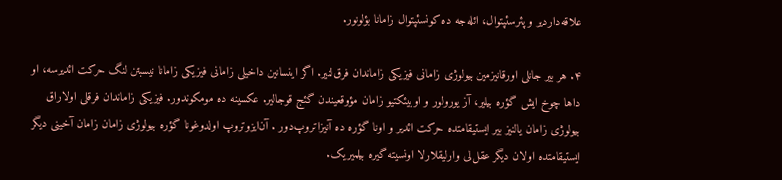علاقه‌د‌‌اردیر و پئرسئپتوال، ائله‌جه ده کونسئپتوال زامانا بؤلونور.

۴. هر بیر جانلی اورقانیزمین بیولوژی زامانی فیزیکی زاماندان فرق‌لنیر. اگر اینسانین داخيلى زامانی فیزیکی زامانا نيسبتن لنگ حرکت ائدیرسه، او داها چوخ ایش گؤره بیلیر، آز یورولور و اوبیئکتیو زامان مؤوقعیندن گئج قوجالیر. عکسینه ده مومکوندور. فیزیکی زاماندان فرقلى اولاراق بیولوژی زامان یالنیز بیر ایستیقامتده حرکت ائدیر و اونا گؤره ده آنیزاتروپ‌دور . آن‌ایزوتروپ اولدوغونا گؤره بیولوژی زامان زامان آخینی دیگر ایستیقامتده اولان دیگر عقل‌لی وارلیقلارلا اونسیته گیره بیلمیریک.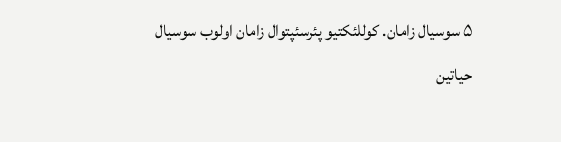۵ سوسیال زامان. کوللئکتیو پئرسئپتوال زامان اولوب سوسیال حیاتین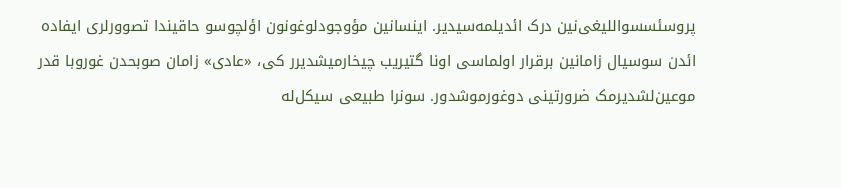پروسئسسواللیغی‌نین درک ائدیلمه‌سیدير. اینسانین مؤوجودلوغونون اؤلچوسو حاقيندا تصوورلری ایفاده ائد‌ن سوسیال زامانین برقرار اولماسی اونا گتیریب چیخارمیشديرر کی، «عادی» زامان صوبحدن غوروبا قدر موعین‌لشدیرمک ضرورتینی دوغورموشدور. سونرا طبیعی سیکل‌له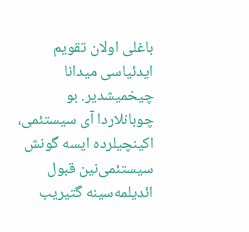باغلی اولان تقویم ایدئیاسی میدانا چیخمیشدير. بو چوبانلاردا آی سیستئمی، اکینچیلرده ایسه گونش سیستئمی‌نین قبول ائدیلمه‌سینه گتیریب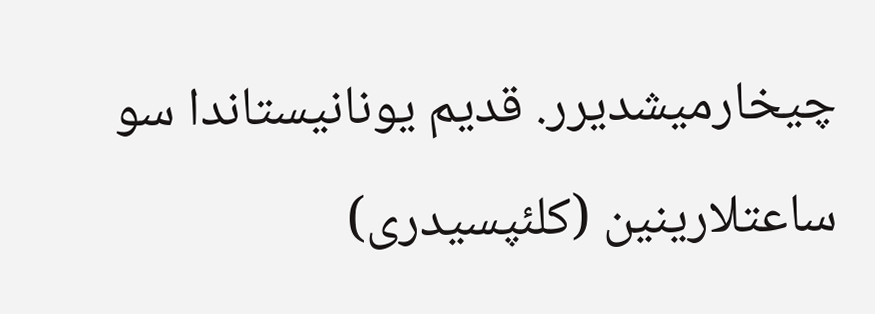چیخارمیشديرر. قدیم یونانیستاندا سو ساعتلارینین (کلئپسیدری)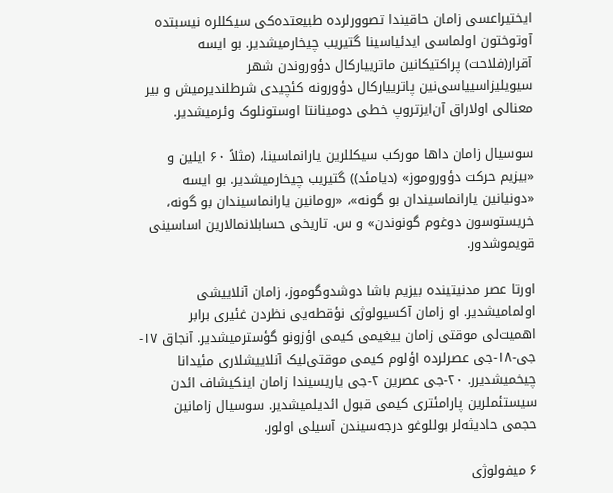ایختیراعسی زامان حاقيندا تصوورلرده طبیعتده‌کی سیکللره نیسبتده آوتوختون اولماسی ایدئیاسینا گتیریب چیخارمیشدير. بو ایسه آقرار(فلاحت) پراکتیکانین ماترييارکال دؤوروندن شهر سیویلیزاسییاسى‌نين پاترييارکال دؤورونه کئچیدی شرطلندیرمیش و بیر معنالی اولاراق آن‌ایزتروپ خطی دومینانتا اوستونلوک وئرمیشدير.

سوسیال زامان داها مورکب سیکللرین یارانماسینا، (مثلاً ۶۰ ایلین و «بیزیم حرکت دؤوروموز» (دیامئد)) گتیریب چیخارمیشدير. بو ایسه «دونیانین یارانماسیندان بو گونه»، «رومانین یارانماسیندان بو گونه، خریستوسون دوغوم گونوندن» و س. تاریخی حسابلانمالارین اساسینی قویموشدور.

اورتا عصر مدنیتینده بیزیم باشا دوشدوگوموز، زامان آنلاییشی اولمامیشدير. او زامان آکسیولوژی نؤقطه‌یی نظردن غئيرى برابر اهمیت‌لی موقتی زامان ییغیمی کیمی اؤزونو گؤسترمیشدير. آنجاق ۱۷-جی-۱۸-جی عصرلرده اؤلوم کیمی موقتی‌لیک آنلاییشلاری مئیدانا چیخمیشديرر. ۲۰-جی عصرین ۲-جی یاریسیندا زامان اینکیشاف ائد‌ن سیستئملرین پارامئتری کیمی قبول ائدیلمیشدير. سوسیال زامانین حجمی حاديثه‌لر بوللوغو درجه‌سیندن آسيلى اولور.

۶ میفولوژی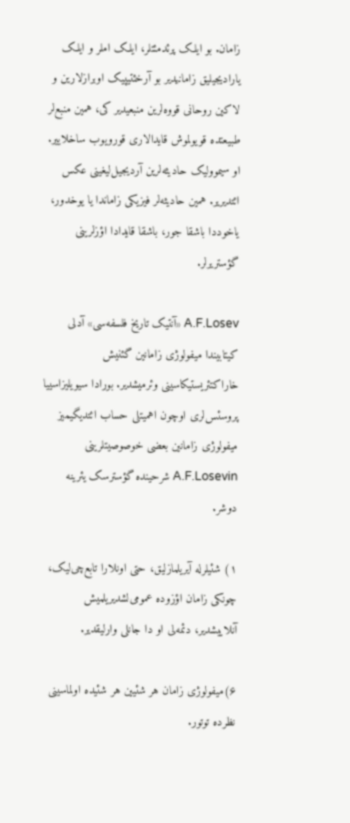زامان. بو ایلک پرئدمئتلر، ایلک املر و ایلک یارادیجیلیق زامانیدير بو آرخئتیپیک اوبرازلارین و لاکین روحانی قووه‌لرین منبعیدير کی، همین منبع‌لر طبیعتده قویولموش قایدالاری قورويوب ساخلاییر. او سیموولیک حاديثه‌لرین آردیجیل‌لیغینی عکس ائتدیریر. همین حاديثه‌لر فیزیکی زاماندا یا یوخدور، یاخوددا باشقا جور، باشقا قایدادا اؤزلرینی گؤستریرلر.

A.F.Losev «آنتیک تاریخ فلسفه‌سی» آدلی کیتابیندا میفولوژی زامانین گئنیش خاراکتئریستیکاسینی وئرمیشدير. بورادا سیویلیزاسییا پروسئس‌لری اوچون اهميتلى حساب ائتدیگیمیز میفولوژی زامانین بعضی خوصوصیتلرینی A.F.Losevin شرحینده گؤسترسک یئرینه دوشر.

۱) شئیلرله آیریلمازلیق، حتی اونلارا تابع‌چی‌لیک، چونکی زامان اؤزوده عمومى‌لشدیریلمیش آنلاییشدير، دئمه‌لی او دا جانلی وارلیقدير.

۶)میفولوژی زامان هر شئیین هر شئیده اولماسينى نظرده توتور.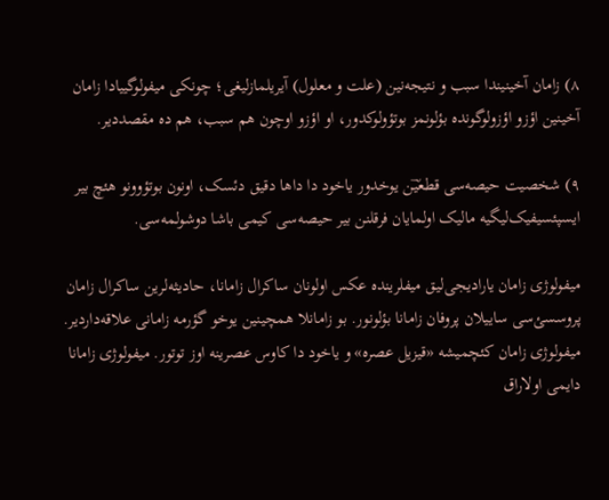۸) زامان آخینیندا سبب و نتیجه‌نین (علت و معلول) آیریلمازلیغی؛ چونکی میفولوگییادا زامان آخینین اؤزو اؤزولوگونده بؤلونمز بوتؤولوکدور، او اؤزو اوچون هم سبب، هم ده مقصددیر.

۹) شخصیت حيصه‌‌سی قطعيؔن یوخدور یاخود دا داها دقیق دئسک، اونون بوتؤوونو هئچ بیر ایسپئسیفیک‌لیگیه مالیک اولمایان فرقلنن بیر حیصه‌سی کیمی باشا دوشولمه‌سی.

میفولوژی زامان یارادیجی‌لیق میفلرینده عکس اولونان ساکرال زامانا، حاديثه‌لرین ساکرال زامان پروسسئ‌سی ساییلان پروفان زامانا بؤلونور. بو زامانلا همچینین یوخو گؤرمه زامانی علاقه‌داردیر. میفولوژی زامان کئچمیشه «قیزیل عصره» و یاخود دا كاوس عصرینه اوز توتور. میفولوژی زامانا دایمی اولاراق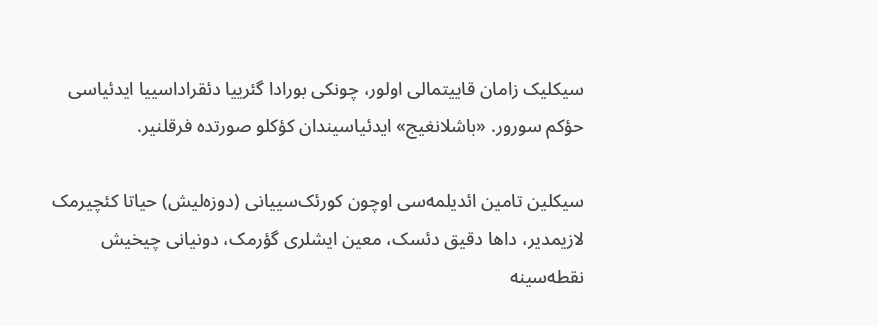سیکلیک زامان قاییتمالی اولور، چونکی بورادا گئرییا دئقراداسییا ایدئیاسی حؤکم سورور. «باشلانغیج» ایدئیاسیندان کؤکلو صورتده فرقلنیر.

سیکلین تامین ائدیلمه‌سی اوچون کورئک‌سییانی (دوزه‌ليش) حیاتا کئچیرمک لازیمدير، داها دقیق دئسک، معین ایشلری گؤرمک، دونیانی چیخیش نقطه‌سینه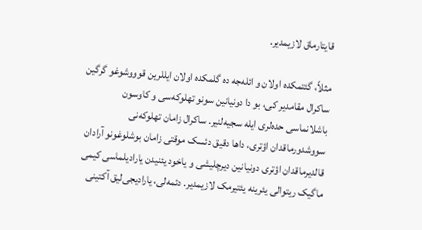قایتارماق لازیمدير.

مثلاً، گئتمکده اولان و ائله‌جه ده گلمکده اولان ایللرین قوووشوغو گرگین ساکرال مقامدير کی، بو دا دونیانین سونو تهلوکه‌سی و کاوسون باشلانماسی حده‌لری ایله سجیه‌لنیر. ساکرال زامان تهلوکه‌نی سووشدورماقدان اؤتری، داها دقیق دئسک موقتی زامان بوشلوغونو آرادان قالدیرماقدان اؤتری دونیانین دیرچلیشی و یاخود یئنیدن یارادیلماسی کیمی ماگیک ریتوالی یئرینه یئتیرمک لازیمدير. دئمه‌لی، یارادیجی‌لیق آکتینی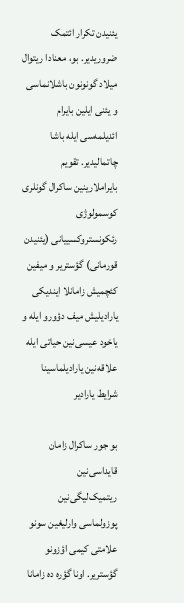یئنیدن تکرار ائتمک ضروریدير. بو، معنادا ریتوال میلاد گونونون باشلانماسی و یئنی ایلین بایرام ائدیلمه‌سی ایله باشا چاتمالیدير. تقویم بایراملارینین ساکرال گونلری کوسمولوژی رئکونستروکسییانی (يئنيدن قورمانى) گؤستریر و میفین کئچمیش زامانلا ایندیکی یارادیلیش میف دؤورو ایله و یاخود عیسى‌نين حیاتی ایله علاقه‌نین یارادیلماسینا شرایط یارادیر

بو جور ساکرال زامان قایداسى‌نين ریتمیک‌لیگی‌نین پوزولماسی وارلیغین سونو علامتی کیمی اؤزونو گؤستریر. اونا گؤره ده زامانا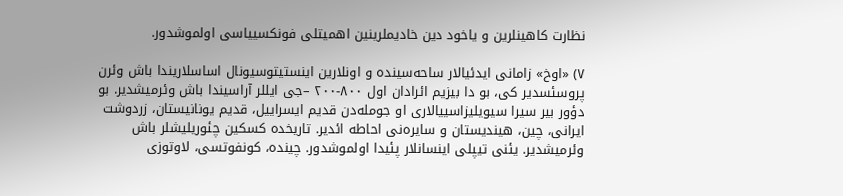نظارت کاهینلرین و یاخود دین خادیملرینین اهميتلى فونکسییاسی اولموشدور.

۷) «اوخ» زامانی ایدئیالار ساحه‌سینده و اونلارین اینستیتوسیونال اساسلاریندا باش وئرن پروسئسدير کی، بو دا بیزیم ائرادان اول ۸۰۰-۲۰۰ –جی ایللر آراسیندا باش وئرمیشدير. بو دؤور بیر سیرا سیویلیزاسییالاری او جومله‌دن قدیم ایسرايیل، قدیم یونانیستان، زردوشت ایرانی، چین، هیندیستان و سايره‌نی احاطه ائدیر. تاریخده کسکین چئوریلیشلر باش وئرمیشدير. یئنی تیپلی اینسانلار پئیدا اولموشدور. چینده، کونفوتسی، لاوتوزی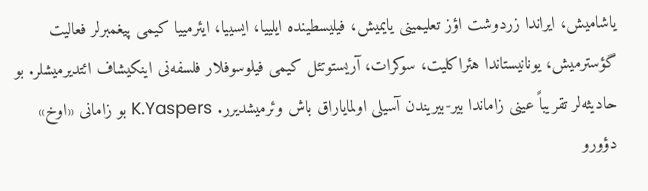یاشامیش، ایراندا زردوشت اؤز تعلیمینی یایمیش، فیلیسطینده ایلییا، ایسییا، ایئر‌مییا کیمی پیغمبرلر فعالیت گؤسترمیش، یونانیستاندا هئراکلیت، سوکرات، آریستوتئل کیمی فیلوسوفلار فلسفه‌نی اینکیشاف ائتدیرمیشلر. بو حاديثه‌لر تقریباً عینی زاماندا بیر-بیریندن آسيلى اولمایاراق باش وئرمیشديرر. K.Yaspers بو زامانی «اوخ» دؤورو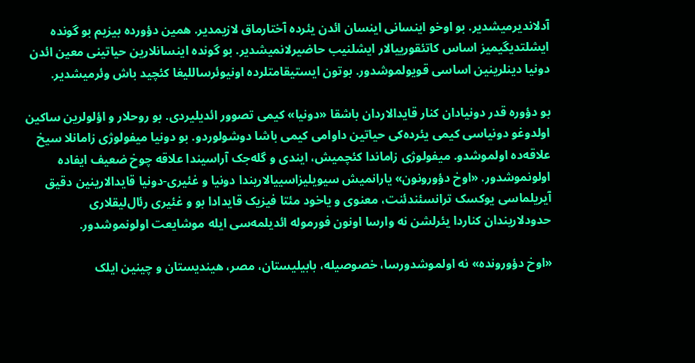آدلاندیرمیشدير. بو اوخو اینسانی اینسان ائد‌ن یئرده آختارماق لازیمدير. همین دؤورده بیزیم بو گونده ایشلتدیگیمیز اساس کاتئقورییالار ایشلنیب حاضيرلانمیشدير. بو گونده اینسانلارین حیاتینی معین ائد‌ن دونیا دینلرینین اساسی قویولموشدور. بوتون ایستیقامتلرده اونیوئرساللیغا کئچید باش وئرمیشدير.

بو دؤوره قدر دونیادان کنار قایدالاردان باشقا «دونیا» کیمی تصوور ائدیلیردی. بو روحلار و اؤلولرین ساکین اولدوغو دونیاسی کیمی یئرده‌کی حیاتین داوامی کیمی باشا دوشولوردو. بو دونیا میفولوژی زامانلا سیخ علاقه‌ده اولموشدو. میفولوژی زاماندا کئچمیش، ایندی و گله‌جک آراسیندا علاقه چوخ ضعیف ایفاده اولونموشدور. «اوخ دؤورونون» یارانمیش سیویلیزاسییالاریندا دونیا و غئيرى-دونیا قایدالارینین دقیق آیریلماسی یوکسک ترانسئندئنت، معنوی و یاخود مئتا فیزیک قایدادا بو و غئيرى رئال‌لیقلاری حدودلاریندان کناردا یئرلشن نه وارسا اونون فورموله ائدیلمه‌سی ایله موشایعت اولونموشدور.

«اوخ دؤورونده» نه اولموشدورسا، خصوصیله، بابیلیستان، مصر، هیندیستان و چینین ایلک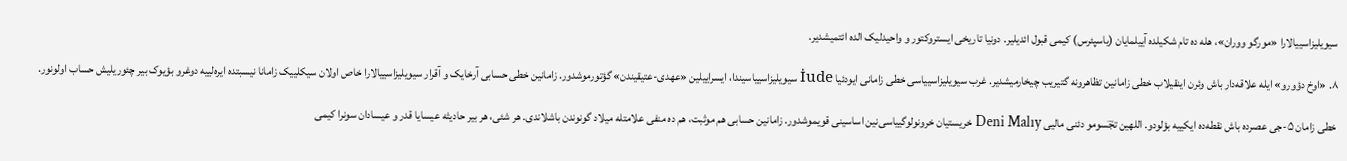سیویلیزاسییالارا «مورگو ووران»، هله ده تام شکیلده آییلمایان (یاسپئرس) کیمی قبول ائدیلیر. دونیا تاریخی ایستروکتور و واحيدلیک الده ائتمیشدير.

۸. «اوخ دؤورو» ایله علاقه‌د‌‌ار باش وئرن اینقیلاب خطی زامانین تظاهرونه گتیریب چیخارمیشدير. غرب سیویلیزاسییاسی خطی زامانی ایودئیا İude سیویلیزاسییاسیندا، ایسرایيلین «عهدی-عتیقیندن» گؤتورموشدور. زامانین خطی حسابی آرخایک و آقرار سیویلیزاسییالارا خاص اولان سیکليیک زامانا نیسبتده ایره‌‌لییه دوغرو بؤیوک بیر چئوریلیش حساب اولونور.

خطی زامان ۵-جی عصرده باش نقطه‌ده ایکییه بؤلو‌دو. اللهین تجؔسومو دئنی مالیی Deni Malıy خریستیان خرونولوگییاسى‌نين اساسینی قویموشدور. زامانین حسابی هم موثبت، هم ده منفی علامتله میلاد گونوندن باشلاندی. هر شئی، هر بیر حاديثه عیسایا قدر و عیسادان سونرا کیمی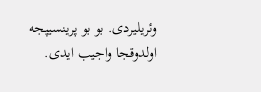وئریلیردی. بو بو پرینسیپجه اولدوقجا واجیب ایدی.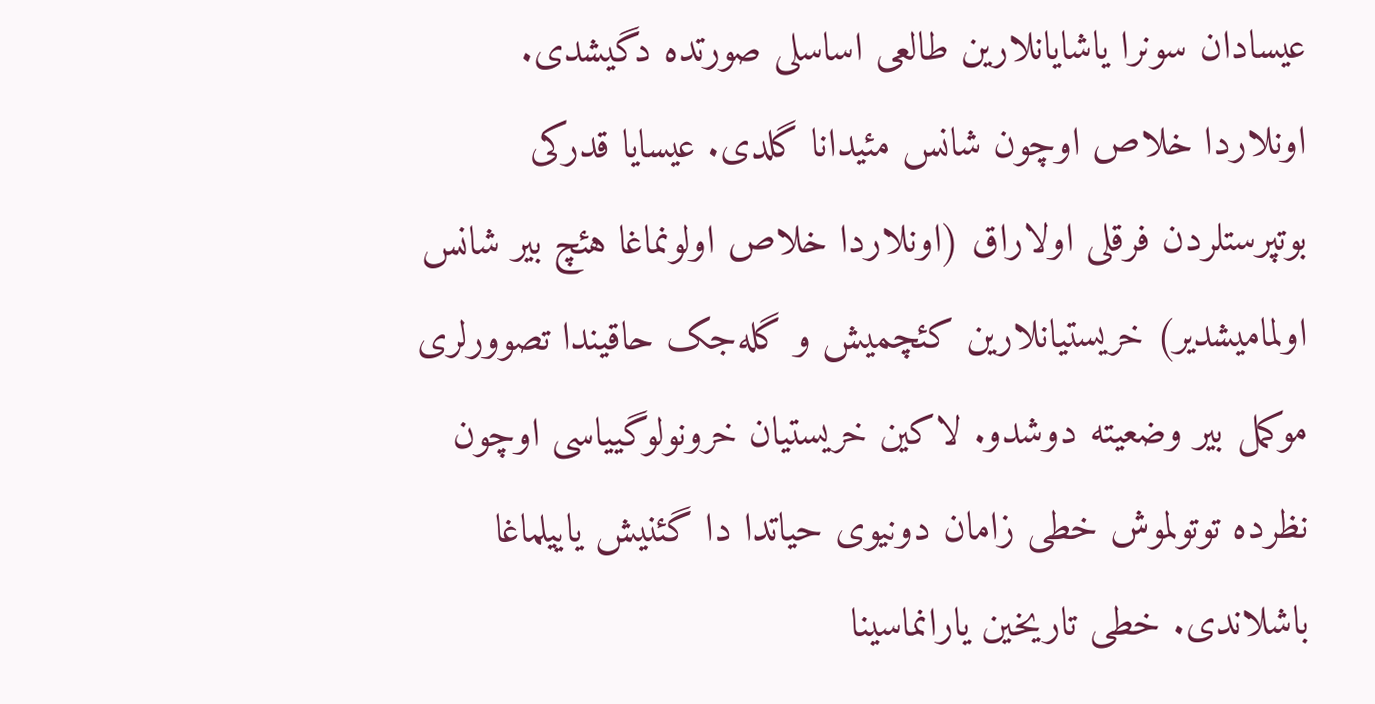عیسادان سونرا یاشایانلارین طالعی اساسلى صورتده دگیشدی. اونلاردا خلاص اوچون شانس مئیدانا گلدی. عیسایا قدرکی بوتپرستلردن فرقلى اولاراق (اونلاردا خلاص اولونماغا هئچ بیر شانس اولمامیشدير) خریستیانلارین کئچمیش و گله‌جک حاقيندا تصوورلری موکمل بیر وضعیته دوشدو. لاکین خریستیان خرونولوگییاسی اوچون نظرده توتولموش خطی زامان دونیوی حیاتدا دا گئنیش یاییلماغا باشلاندی. خطی تاریخین یارانماسینا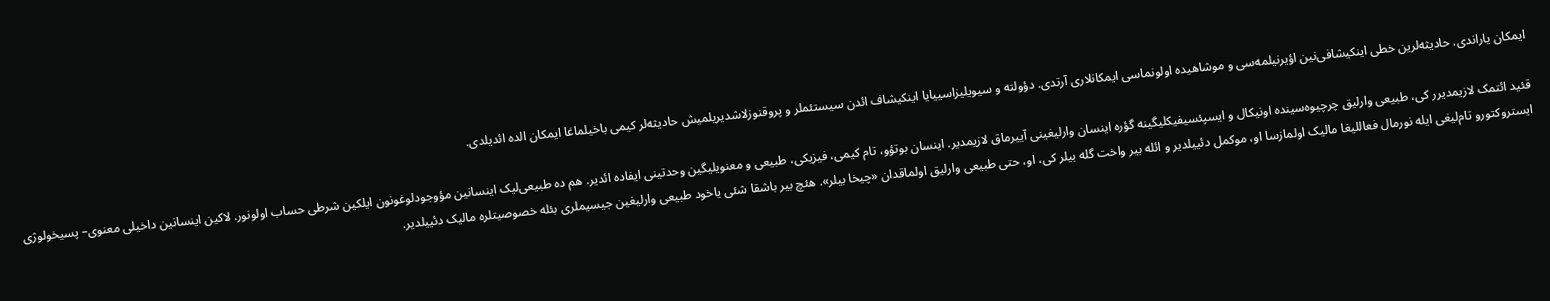ایمکان یاراندی. حاديثه‌لرین خطی اینکیشافی‌نین اؤیرنیلمه‌سی و موشاهیده اولونماسی ایمکانلاری آرتدی. دؤولته و سیویلیزاسییایا اینکیشاف ائد‌ن سیستئملر و پروقنوزلاشدیریلمیش حاديثه‌لر کیمی باخیلماغا ایمکان الده ائدیلدی.

قئید ائتمک لازیمديرر کی، طبیعی وارلیق چرچیوه‌سینده اونیکال و ایسپئسیفیکلیگینه گؤره اینسان وارلیغینی آییرماق لازیمدير. اینسان بوتؤو، تام کیمی، فیزیکی، طبیعی و معنویلیگین وحدتینی ایفاده ائدیر. هم ده طبیعی‌لیک اینسانین مؤوجودلوغونون ایلکین شرطی حساب اولونور. لاکین اینسانین داخيلى معنوی– پسیخولوژی ایستروکتورو تام‌لیغی ایله نورمال فعاللیغا مالیک اولمازسا او، موکمل دئییلدير و ائله بیر واخت گله بیلر کی، او، حتی طبیعی وارلیق اولماقدان «چیخا بیلر». هئچ بیر باشقا شئی یاخود طبیعی وارلیغین جیسیملری بئله خصوصیتلره مالیک دئییلدير.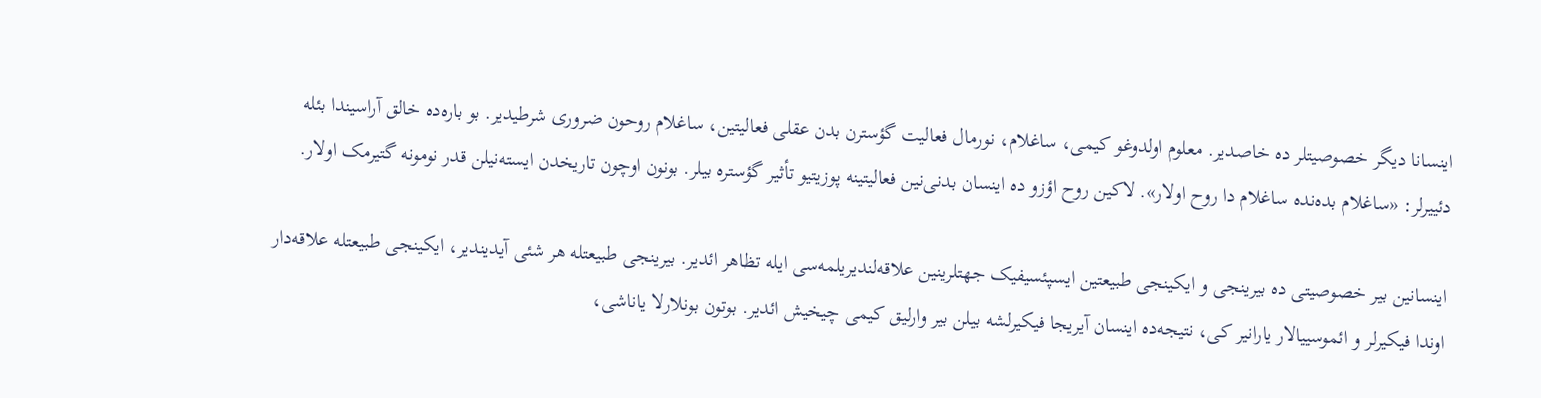اینسانا دیگر خصوصیتلر ده خاصدير. معلوم اولدوغو کیمی، ساغلام، نورمال فعالیت گؤستر‌ن بدن عقلی فعالیتین، ساغلام روحون ضروری شرطیدير. بو باره‌ده خالق آراسیندا بئله دئییرلر: «ساغلام بده‌نده ساغلام دا روح اولار». لاکین روح اؤزو ده اینسان بد‌نی‌نین فعالیتینه پوزیتیو تأثیر گؤستره بیلر. بونون اوچون تاریخدن ایسته‌نیلن قدر نومونه گتیرمک اولار.

اینسانین بیر خصوصیتی ده بیرینجی و ایکینجی طبیعتین ایسپئسیفیک جهتلرینین علاقه‌لندیریلمه‌سی ایله تظاهر ائدیر. بیرینجی طبیعتله هر شئی آیدیندير، ایکینجی طبیعتله علاقه‌د‌‌ار اوندا فیکیرلر و ائموسییالار یارانیر کی، نتیجه‌ده اینسان آیریجا فیکیرلشه بیلن بیر وارلیق کیمی چیخیش ائدیر. بوتون بونلارلا یاناشی،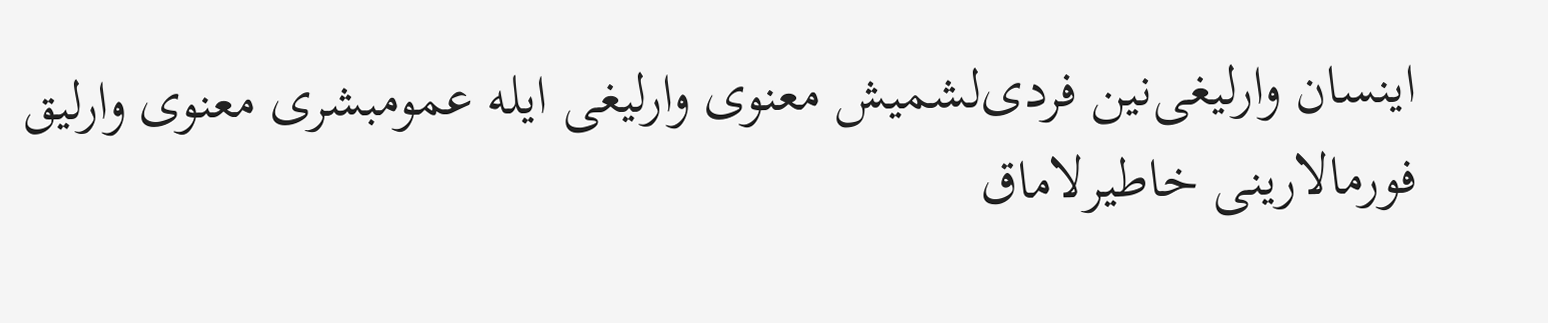اینسان وارلیغی‌نین فردی‌لشمیش معنوی وارلیغی ایله عمومبشری معنوی وارلیق فورمالارینی خاطیرلاماق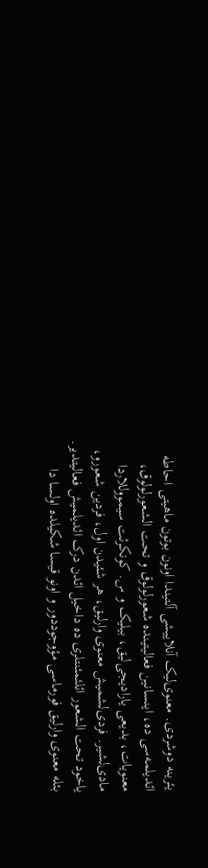یئرینه دوشردی. معنوی‌لیک آنلاییشی آلتیندا اونون بوتون ماهیتی احاطه ائدیلمه‌سی ده، اینسانین فعالیتینده شعورلولوق و تحت الشعورلولوق، معنویات، بدیعی یارادیجی‌لیق، بیلیک و س. کونکرئت سیمووللاردا مادی‌لشیر. فردی‌لشمیش معنوی وارلیق، هر شئیدن اول، فردین شعورو، یاخود تحت الشعور ائلئمئنتلری ده داخیل ائد‌ن درک ائدیلمیش فعالیتدير. بئله معنوی وارلیق فورماسی مؤوجوددور و اونو قیسا شکیلده اولسا دا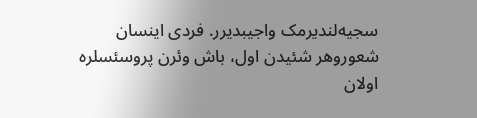سجیه‌لندیرمک واجیبديرر. فردی اینسان شعوروهر شئیدن اول، باش وئرن پروسئسلره اولان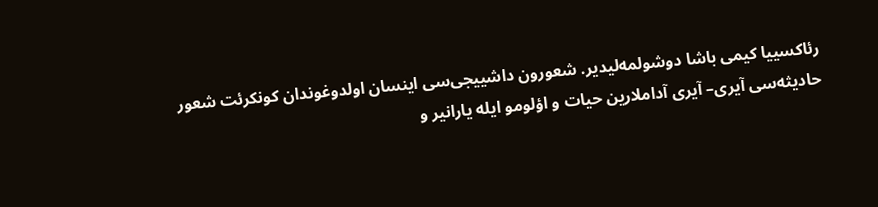رئاکسییا کیمی باشا دوشولمه‌لیدير. شعورون داشییجی‌سی اینسان اولدوغوندان کونکرئت شعور حاديثه‌سی آیری– آیری آداملارین حیات و اؤلومو ایله یارانیر و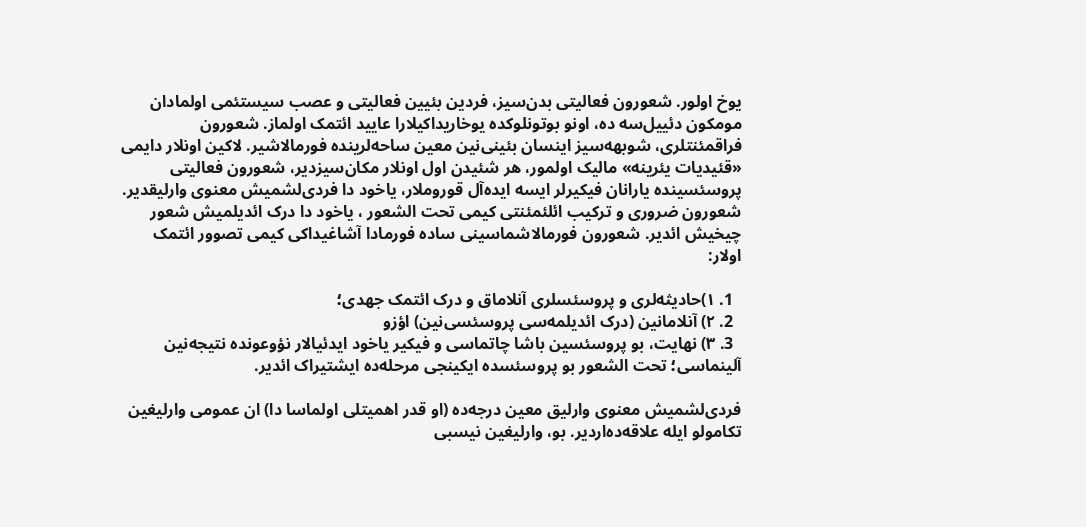یوخ اولور. شعورون فعالیتی بدن‌سیز، فردین بئیین فعالیتی و عصب سیستئمی اولمادان مومکون دئییل‌سه ده، اونو بوتونلوکده یوخاریداکیلارا عایید ائتمک اولماز. شعورون فراقمئنتلری، شوبهه‌سیز اینسان بئینی‌نین معین ساحه‌لرینده فورمالاشیر. لاکین اونلار دايمی «قئیدیات یئرینه» مالیک اولمور، هر شئیدن اول اونلار مکان‌سیزدیر، شعورون فعالیتی پروسئسینده یارانان فیکیرلر ایسه ایده‌آل قوروملار، یاخود دا فردی‌لشمیش معنوی وارلیقدير. شعورون ضروری و ترکیب ائلئمئنتی کیمی تحت الشعور ، یاخود دا درک ائدیلمیش شعور چیخیش ائدیر. شعورون فورمالاشماسینی ساده فورمادا آشاغیداکی کیمی تصوور ائتمک اولار:

  1. ١)حاديثه‌لری و پروسئسلری آنلاماق و درک ائتمک جهدی؛
  2. ٢) آنلامانین (درک ائدیلمه‌سی پروسئسى‌نين) اؤزو
  3. ۳) نهایت، بو پروسئسین باشا چاتماسی و فیکیر یاخود ایدئیالار نؤوعونده نتیجه‌نین آلینماسی؛ تحت الشعور بو پروسئسده ایکینجی مرحله‌ده ایشتیراک ائدیر.

فردی‌لشمیش معنوی وارلیق معین درجه‌ده (او قدر اهمیتلی اولماسا دا) ان عمومی وارلیغین تکامولو ایله علاقه‌ده‌‌اردیر. بو، وارلیغین نیسبی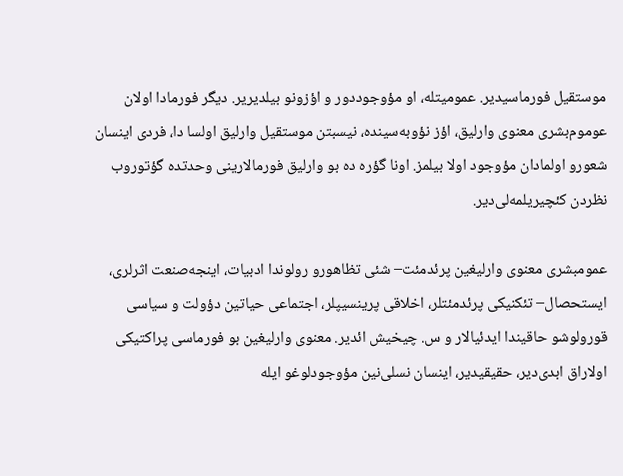موستقیل فورماسیدير. عمومیتله، او مؤوجوددور و اؤزونو بیلدیریر. دیگر فورمادا اولان عوموم‌بشری معنوی وارلیق، اؤز نؤوبه‌سینده، نيسبتن موستقیل وارلیق اولسا دا، فردی اینسان شعورو اولمادان مؤوجود اولا بیلمز. اونا گؤره ده بو وارلیق فورمالارینی وحدتده گؤتوروب نظردن کئچیريلمه‌لى‌دير.

عمومبشری معنوی وارلیغین پرئدمئت– شئی تظاهورو رولوندا ادبیات، اینجه‌صنعت اثرلری، ايستحصال– تئکنیکی پرئدمئتلر، اخلاقی پرینسیپلر، اجتماعی حیاتین دؤولت و سیاسی قورولوشو حاقيندا ایدئیالار و س. چیخیش ائدیر. معنوی وارلیغین بو فورماسی پراکتیکی اولاراق ابدى‌دير، حقیقیدير، اینسان نسلی‌نین مؤوجودلوغو ایله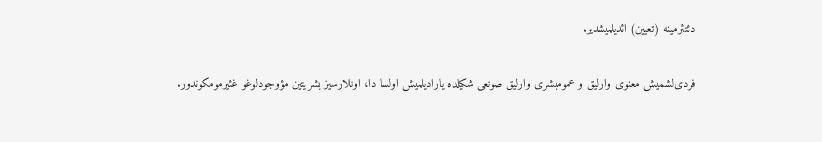دئتئرمینه (تعيين) ائدیلمیشدير.

فردی‌لشمیش معنوی وارلیق و عمومبشری وارلیق صونعی شکیلده یارادیلمیش اولسا دا، اونلارسیز بشریتین مؤوجودلوغو غئيرمومکوندور.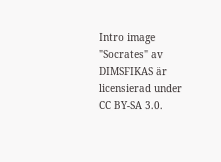Intro image "Socrates" av DIMSFIKAS är licensierad under CC BY-SA 3.0.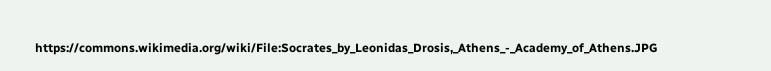https://commons.wikimedia.org/wiki/File:Socrates_by_Leonidas_Drosis,_Athens_-_Academy_of_Athens.JPG